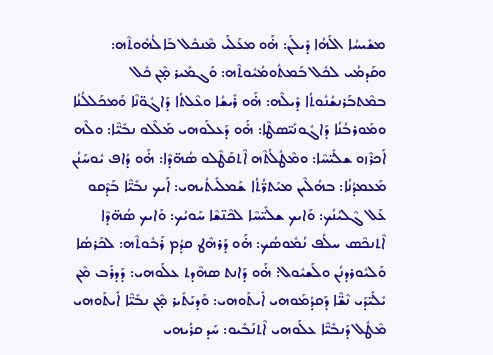ܡܫܺܝܚܳܐ ܐܠܰܗܳܐ ܕܺܝܠܰܢ: ܗ̇ܰܘ ܡܥܰܠܰܝ ܡܶܢܟܽܠ ܒܰܐܠܳܗܽܘܬܶܗ: ܘܩܰܕܡܳܝ ܠܟܽܠ ܒܰܡܬܽܘܡܳܝܽܘܬܶܗ: ܘܰܓܡܺܝܪ ܡ̣ܶܢ ܟܽܠ ܒܡܶܬܒܰܪܢܫܳܢܽܘܬܳܐ ܕܺܝܠܶܗ: ܗ̇ܰܘ ܪܺܝܫܳܐ ܘܥܶܠܬܳܐ ܕܰܐܓܽܘ̈ܢܶܐ ܘܰܡܟܰܠܠܳܢܳܐ ܘܡܰܘܪܒܳܢܳܐ ܕܰܐܓܽܘܢܺܝ̈ܣܛܶܐ: ܗ̇ܰܘ ܕܰܥܠܰܘܗܝ ܡܰܠܶܠܘ ܢܒܺܝ̈ܶܐ: ܘܠܶܗ ܐܰܟܪܶܙܘ ܫܠܺܝ̈ܚܶܐ: ܘܡܶܛܽܠܳܬܶܗ ܐܶܬܩܰܛܶܠܘ ܣܳܗ̈ܕܶܐ: ܗ̇ܰܘ ܕܳܐܦ ܝܽܘܚܰܢܳܢ ܡܰܥܡܕܳܢܳܐ: ܒܗܳܠܶܝܢ ܡܝܰܬܪ̈ܳܬܳܐ ܫܰܡܠܺܝܬܳܝܗܝ: ܐܰܝܟ ܢܒܺܝ̈ܶܐ ܒܰܕܶܩܘ ܥܰܠ ܓܶܠܝܳܢܳܟ: ܘܰܐܝܟ ܫܠܺܝ̈ܚܶܐ ܠܟܶܢ̈ܫܶܐ ܚܰܘܝܳܟ: ܘܰܐܝܟ ܣܳܗ̈ܕܶܐ ܐܶܬܢܟܶܣ ܚܠܳܦ ܢܳܡܽܘܣܳܟ: ܗ̇ܰܘ ܕܰܪܗܶܛ ܩܕܳܡ ܪܰܒܽܘܬܶܗ: ܠܟܰܪܣܳܐ ܘܰܠܝܽܘܪܕܢܳܢ ܘܠܰܫܝܽܘܠ: ܗ̇ܰܘ ܕܰܐܢܬ ܣܗܶܕܬ ܥܠܰܘܗܝ: ܕܰܕܪܰܒ ܡܶܢ ܝܺܠܺܝ̈ܕܰܝ ܢܶܫ̈ܶܐ ܕܰܩܕܳܡܰܘܗܝ ܐܺܝܬܰܘܗܝ: ܘܰܕܝܰܬܺܝܪ ܡ̣ܶܢ ܢܒܺܝ̈ܶܐ ܐܺܝܬܰܘܗܝ ܡܶܛܽܠ ܕܰܢܒܺܝ̈ܶܐ ܥܠܰܘܗܝ ܐܶܬܢܰܒܺܝܘ: ܚܰܕ ܩܪܳܝܗܝ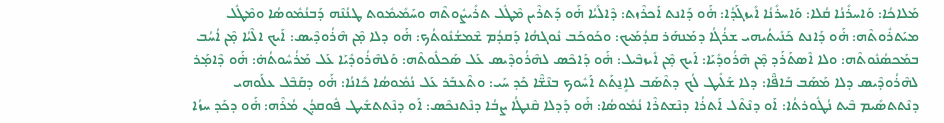ܡܰܠܐܟܳܐ: ܘܰܐܚܪܺܢܳܐ ܩܳܠܐ: ܘܰܐܚܪܺܢܳܐ ܐܺܝܙܓܰܕܳܐ: ܗ̇ܰܘ ܕܰܐܢܬ ܐܰܟܪܶܙܬ: ܕܶܐܠܺܝܳܐ ܗ̇ܰܘ ܕܰܬܪܶܝܢ ܡܶܛܽܠ ܬܪܺܝܨܽܘܬܶܗ ܘܚܰܡܺܝܡܽܘܬ ܛܢܳܢܶܗ ܕܰܒܢܳܡܽܘܣܳܐ ܘܡܶܛܽܠ ܡܝܰܬܪܽܘܬܶܗ: ܗ̇ܰܘ ܕܰܐܢܬ ܟܰܢܺܝܬܳܝܗܝ ܫܪܳܓܳܐ ܕܡܰܢܗܰܪ ܩܕܳܡܰܝܟ: ܘܟܰܘܟܰܒ ܢܽܘܓܗܳܐ ܕܰܩܕܳܡ ܫܶܡܫܳܢܽܘܬܳܟ: ܗ̇ܰܘ ܕܠܐ ܡ̣ܶܢ ܗܶܪܳܘܕܶܝܣ: ܐܰܝܟ ܐܠܶܝܳܐ ܡ̣ܶܢ ܐܳܚܳܒ ܒܡܰܟܣܳܢܽܘܬܶܗ: ܘܠܐ ܐܶܣܬܰܪܰܕ ܡ̣ܶܢ ܗܶܪܳܘܕܺܝܰܐ: ܐܰܝܟ ܡ̣ܶܢ ܐܺܝܙܒܶܝܠ: ܗ̇ܰܘ ܕܰܐܟܶܣ ܠܗܶܪܳܘܕܶܝܣ ܥܰܠ ܣܰܟܠܽܘܬܶܗ: ܘܰܠܗܶܪܳܘܕܺܝܰܐ ܥܰܠ ܡܰܪܳܚܽܘܬܳܗ̇: ܗ̇ܰܘ ܕܶܐܡ̣ܰܪ ܠܗܶܪܳܘܕܶܝܣ ܕܠܐ ܡܰܣܰܒ ܒܰܐܦ̈ܶܐ: ܕܠܐ ܫܰܠܺܝܛ ܠܳܟ ܕܬܶܣܰܒ ܠܐܱܢ̱ܬܰܬ ܐܰܚܽܘܟ ܒܢܶܫ̈ܶܐ ܟܰܕ ܚܰܝ: ܘܬܶܥܒܰܪ ܥܰܠ ܢܳܡܽܘܣܳܐ ܟܺܐܢܳܐ: ܗ̇ܰܘ ܕܩܰܒܶܠ ܥܠܰܘܗܝ ܕܢܶܬܬܣܺܝܡ ܒܶܝܬ ܢܳܛܽܘܪܬܳܐ: ܐܰܘ ܕܢܶܬܶܠ ܐܰܬܪܳܐ ܕܢܶܫܬܪܶܐ ܢܳܡܽܘܣܳܐ: ܗ̇ܰܘ ܕܰܕܠܐ ܩܶܢܛܳܐ ܨܒܳܐ ܕܢܶܬܢܟܶܣ: ܐܰܘ ܕܢܶܬܬܫܺܝܛ ܦܽܘܩܕܳܢ ܡܳܪܶܗ: ܗ̇ܰܘ ܕܟܰܕ ܚܙܳܐ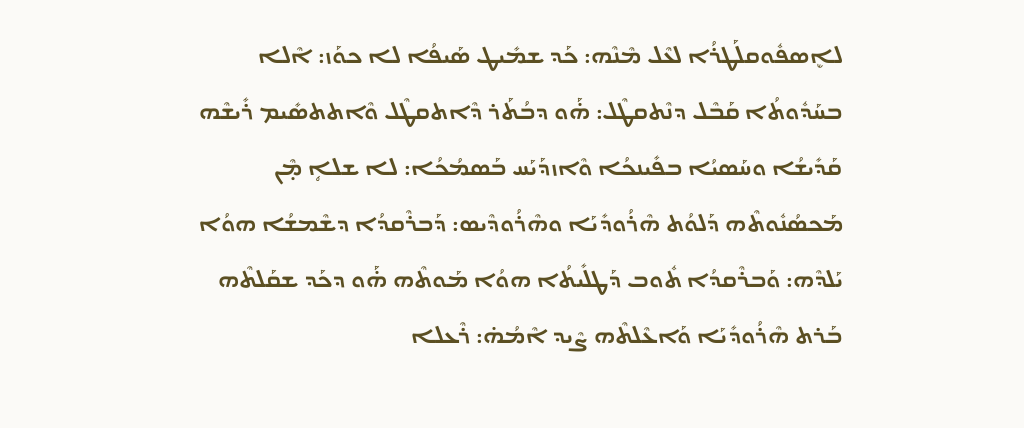ܠܐܷܣܦܽܘܩܠܰܛܪܳܐ ܠܥܶܠ ܡܶܢܶܗ: ܟܰܕ ܫܡܺܝܛ ܣܰܝܦܳܐ ܠܐ ܟܘܰܙ: ܐܶܠܐ ܒܚܰܕܽܘܬܳܐ ܩܰܒܶܠ ܕܢܶܬܩܛܶܠ: ܗ̇ܰܘ ܕܒܳܬܰܪ ܕܶܐܬܩܛܶܠ ܘܶܐܬܬܣܺܝܡ ܪܺܝܫܶܗ ܩܰܕܺܝܫܳܐ ܘܚܰܣܝܳܐ ܒܦܺܝܢܟܳܐ ܘܶܐܙܕܰܝܰܚ ܒܰܣܡܳܟܳܐ: ܠܐ ܫܠܐܴ ܡ̣ܶܢ ܡܰܟܣܳܢܽܘܬܶܗ ܕܰܠܘܳܬ ܗܶܪܳܘܕܺܝܰܐ ܘܗܶܪܳܘܕܶܝܣ: ܕܰܒܪܶܩܕܳܐ ܕܫܶܡܫܳܐ ܗܘܳܐ ܝܰܠܕܶܗ: ܘܰܒܪܶܩܕܳܐ ܬܽܘܒ ܕܰܛܠܺܝܬܳܐ ܗܘܳܐ ܡܰܘܬܶܗ ܗ̇ܰܘ ܕܟܰܕ ܫܩܰܠܬܶܗ ܒܰܪܬ ܗܶܪܳܘܕܺܝܰܐ ܘܰܐܥܶܠܬܶܗ ܨܶܝܕ ܐܶܡܳܗ̇: ܪܶܥܠܐ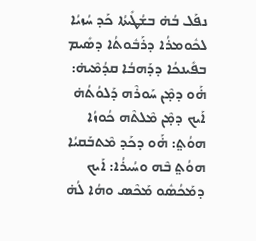ܢܦܰܠ ܒܳܗ̇ ܒܫܳܛܺܝܬܳܐ ܟܰܕ ܚܳܙܝܳܐ ܠܟܽܘܡܪܳܐ ܕܪܰܒܽܘܬܳܐ ܕܣܺܝܡ ܒܦܺܝܢܟܳܐ ܕܕܰܗܒܳܐ ܩܕܳܡܶܝܗ̇: ܗ̇ܰܘ ܕܡ̣ܶܢ ܚܰܘܪܶܗ ܕܰܠܘܳܬܳܗ̇ ܐܰܝܟ ܕܡ̣ܶܢ ܡܶܠܬܶܗ ܟܳܘܙܳܐ ܗܘܳܬ݀: ܗ̇ܰܘ ܕܟܰܕ ܡܶܬܒܰܩܝܳܐ ܗܘܳܬ݀ ܒܶܗ ܘܚܳܝܪܳܐ: ܐܰܝܟ ܕܡܰܟܳܣܽܘ ܡܰܟܶܣ ܘܗܳܐ ܠܳܗ̇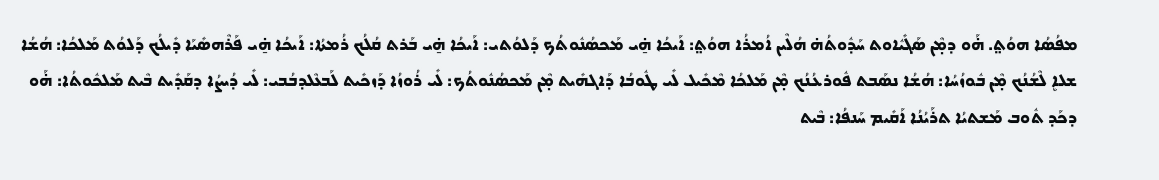ܡܦܳܣܳܐ ܗܘܳܬ݀. ܗ̇ܰܘ ܕܡ̣ܶܢ ܣܰܓܺܝܽܐܘܬ ܚܰܕܽܘܬܳܗ̇ ܗܳܠܶܝܢ ܐܳܡܪܳܐ ܗܘܳܬ݀: ܐܰܝܟܳܐ ܗ̱̇ܝ ܡܰܟܣܳܢܽܘܬܳܟ ܕܰܠܘܳܬܝ: ܐܰܝܟܳܐ ܗ̱̇ܝ ܒܰܪܬ ܩܳܠܳܟ ܪܳܡܬܳܐ: ܐܰܝܟܳܐ ܗ̱̇ܝ ܦܰܪܶܗܣܺܝܰܐ ܕܺܝܠܳܟ ܕܰܠܘܳܬ ܡܰܠܟܳܐ: ܗܳܫܳܐ ܫܠܐܷ ܠܶܫܳܢܳܟ ܡ̣ܶܢ ܒܽܘܙܳܚܳܐ: ܗܳܫܳܐ ܢܣܰܒܬ ܦܽܘܪܥܳܢܳܟ ܡ̣ܶܢ ܡܰܠܟܳܐ ܡܶܟܺܝܠ ܠܺܝ ܛܽܘܒܳܐ ܕܰܐܓܗܺܝܬ ܡ̣ܶܢ ܡܰܟܣܳܢܽܘܬܳܟ: ܠܺܝ ܪܳܘܙܳܐ ܕܰܙܟܺܝܬ ܠܰܒܥܶܠܕܒܳܒܝ: ܠܺܝ ܕܳܝܨܳܐ ܕܩܰܕܺܝܬ ܒܶܝܬ ܡܰܠܟܽܘܬܳܐ: ܗ̇ܰܘ ܕܟܰܕ ܬܽܘܒ ܡܰܫܬܝܳܐ ܬܪܰܝܳܢܳܐ ܐܰܩܺܝܡ ܚܰܢܦܳܐ: ܒܶܝܬ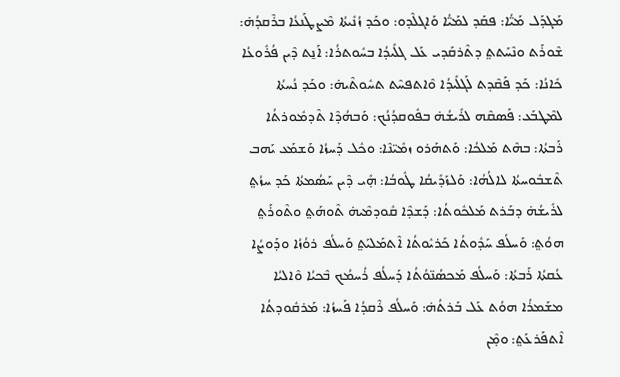ܡܰܓܕܰܠ ܡܰܝ̈ܳܐ: ܦܩܰܕ ܠܡܰܝ̈ܳܐ ܘܰܐܓܠܶܕܘ: ܘܟܰܕ ܙܳܢܺܝܬܳܐ ܡܶܨܛܰܢܥܳܐ ܒܪܶܩܕܳܗ̇: ܫܶܘܪܰܬ ܘܢܶܚܰܬܬ݀ ܕܬܶܪܩܰܕܝ ܥܰܠ ܓܠܺܝܕܳܐ ܒܚܽܘܬܪܳܐ: ܐܰܢ̱ܬ ܕܶܝܢ ܦܳܪܽܘܥܳܐ ܟܺܐܢܳܐ: ܟܰܕ ܦܰܩܶܕܬ ܠܰܓܠܺܝܕܳܐ ܘܶܐܬܦܚܶܬ ܬܚܽܘܬܶܝܗ̇: ܘܟܰܕ ܢܳܚܬܳܐ ܠܡܶܛܒܰܥ: ܦܰܣܩܶܗ ܠܪܺܝܫܳܗ̇ ܒܦܽܘܩܕܳܢܳܟ: ܘܰܒܗܳܕܶܐ ܬܶܕܡܽܘܪܬܳܐ ܪܰܒܬܳܐ: ܒܗܶܬ ܡܰܠܟܳܐ: ܘܰܬܗܰܪܘ ܙܡܺܝ̈ܢܶܐ: ܘܟܽܠ ܕܰܚܙܳܐ ܘܰܫܡܰܥ ܝܰܗܒ ܬܶܫܒܽܘܚܬܳܐ ܠܐܠܳܗܳܐ: ܘܰܠܙܰܕܺܝܩܳܐ ܛܽܘܒܳܐ: ܗ̣ܺܝ ܕܶܝܢ ܚܰܣܳܡܬܳܐ ܟܰܕ ܚܙܳܬ݀ ܠܪܺܝܫܳܗ̇ ܕܒܰܪܬ ܡܰܠܟܽܘܬܳܐ: ܕܰܫܕܶܐ ܩܽܘܕܡܶܝܗ̇ ܬܶܘܗܰܬ݀ ܘܬܶܘܪܰܬ݀ ܗܘܳܬ݀: ܘܰܚܠܳܦ ܚܰܕܽܘܬܳܐ ܟܰܪܝܽܘܬܳܐ ܐܶܬܡܰܠܝܰܬ݀ ܘܰܚܠܳܦ ܪܘܳܙܳܐ ܘܕܰܘܨܳܐ ܥܳܩܬܳܐ ܪܰܒܬܳܐ: ܘܰܚܠܳܦ ܡܰܟܣܳܢ̈ܘܳܬܳܐ ܕܰܚܠܳܦ ܪܳܚܡܳܟ ܒܶܟܝܳܐ ܘܶܐܠܝܳܐ ܡܫܰܡܪܳܐ ܗܘܳܬ ܥܰܠ ܒܰܪܬܳܗ̇: ܘܰܚܠܳܦ ܪܶܩܕܳܐ ܦܰܚܙܳܐ: ܡܰܪܩܽܘܕܬܳܐ ܐܶܬܦܰܪܥܰܬ݀: ܘܡ̣ܶܢ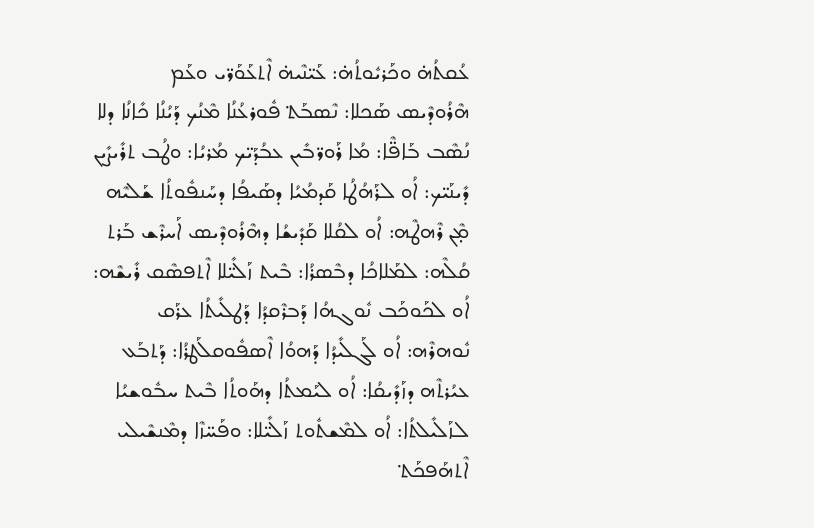ܥܳܩܬܳܗ̇ ܘܟܰܪܝܽܘܬܳܗ̇: ܥܰܝ̈ܢܶܝܗ̇ ܐܶܬܥܰܘܰܪ̈ܝ ܘܥܰܡ ܗܶܪܳܘܕܶܝܣ ܣܰܟܠܐ: ܢܶܣܒܰܬ݀ ܦܽܘܪܥܳܢܳܐ ܡܶܢܳܟ ܕܰܝܳܢܳܐ ܟܺܐܢܳܐ ܕܠܐ ܢܳܣܶܒ ܒܰܐܦ̈ܶܐ: ܡܳܐ ܪܰܘܪ̈ܒܺܝܢ ܥܒܳܕܰܝ̈ܟ ܡܳܪܝܳܐ: ܘܛܳܒ ܬܪܺܝܨܺܝܢ ܕܺܝܢܰܝ̈ܟ: ܐܳܘ ܠܪܰܗܳܛܳܐ ܩܰܕܡܳܝܳܐ ܕܣܰܝܦܳܐ ܕܚܰܢܦܽܘܬܳܐ ܫܰܠܝܶܗ ܡ̣ܶܢ ܪܶܗܛܶܗ: ܐܳܘ ܠܩܳܠܐ ܩܰܕܺܝܫܳܐ ܕܗܶܪܳܘܕܶܝܣ ܐܰܚܪܶܫ ܒܰܪܬ ܩܳܠܶܗ: ܠܡܰܠܐܟܳܐ ܕܒܶܣܪܳܐ: ܒܶܝܬ ܙܰܠܺܝ̈ܠܐ ܐܶܬܦܣܶܩ ܪܺܝܫܶܗ: ܐܳܘ ܠܟܰܘܟܰܒ ܢܽܘܓܗܳܐ ܕܰܒܪܶܩܕܳܐ ܕܰܛܠܺܝܬܳܐ ܥܪܰܩ ܢܽܘܗܪܶܗ: ܐܳܘ ܠܰܓܠܺܝܕܳܐ ܕܰܗܘܳܐ ܐܶܣܦܽܘܩܠܰܛܪܳܐ: ܕܰܬܒܰܥ ܥܝܳܪܬܶܗ ܕܙܰܕܺܝܩܳܐ: ܐܳܘ ܠܝܰܡܬܳܐ ܕܗܰܘܬܳܐ ܒܶܝܬ ܚܒܽܘܫܝܳܐ ܠܙܰܠܺܝܠܬܳܐ: ܐܳܘ ܠܡܶܫܬܽܘܬ ܙܰܠܺܝ̈ܠܐ: ܘܦܰܚ̈ܙܶܐ ܕܡܶܢܫܶܝܠܝ ܐܶܬܗܰܦܟܰܬ݀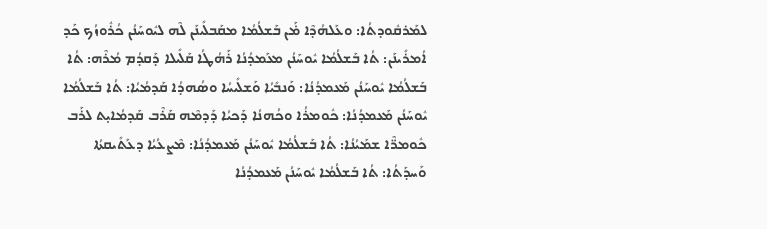ܠܡܰܪܩܽܘܕܬܳܐ: ܘܥܰܠܗܳܕܶܐ ܡ̇ܰܢ ܒܰܫܠܳܡܳܐ ܡܩܰܒܠܺܝܢܰܢ ܠܶܗ ܠܝܽܘܚܰܢܳܢ ܟܳܪܽܘܙܳܟ ܟܰܕ ܐܳܡܪܺܝܢܰܢ: ܬܳܐ ܒܰܫܠܳܡܳܐ ܝܽܘܚܰܢܳܢ ܡܥܰܡܕܳܢܳܐ ܪܰܗܳܛܳܐ ܩܰܠܺܝܠܐ ܕܰܩܕܳܡ ܡܳܪܶܗ: ܬܳܐ ܒܰܫܠܳܡܳܐ ܝܽܘܚܰܢܳܢ ܡܰܥܡܕܳܢܳܐ: ܘܰܢܒܺܝܳܐ ܘܰܫܠܺܝܚܳܐ ܘܣܳܗܕܳܐ ܩܰܕܡܳܝܳܐ: ܬܳܐ ܒܰܫܠܳܡܳܐ ܝܽܘܚܰܢܳܢ ܡܰܥܡܕܳܢܳܐ: ܟܽܘܡܪܳܐ ܘܟܳܗܢܳܐ ܕܰܟܝܳܐ ܕܰܕܡܶܗ ܩܰܪܶܒ ܩܰܕܡܳܐܝ̣ܬ ܠܪܰܒ ܟܽܘܡܪ̈ܶܐ ܫܡܰܝܳܢܳܐ: ܬܳܐ ܒܰܫܠܳܡܳܐ ܝܽܘܚܰܢܳܢ ܡܰܥܡܕܳܢܳܐ: ܡܶܨܥܳܝܳܐ ܕܥܰܬܺܝܩܬܳܐ ܘܰܚܕܰܬܳܐ: ܬܳܐ ܒܰܫܠܳܡܳܐ ܝܽܘܚܰܢܳܢ ܡܰܥܡܕܳܢܳܐ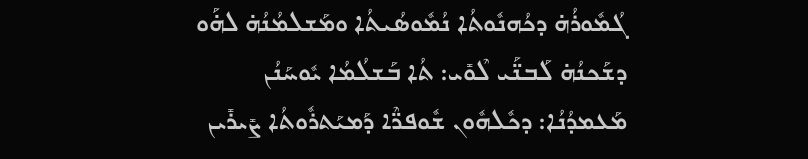ܓܳܡܽܘܪܳܗ̇ ܕܟܳܗܢܽܘܬܳܐ ܢܳܡܽܘܣܳܝܬܳܐ ܘܡܰܫܠܡܳܢܳܗ̇ ܠܗ̇ܰܘ ܕܫܰܟܢܳܗ̇ ܠܰܒܢ̈ܰܝ ܠܶܘܺܝ: ܬܳܐ ܒܰܫܠܳܡܳܐ ܝܽܘܚܰܢܳܢ ܡܰܥܡܕܳܢܳܐ: ܕܟܽܠܗܽܘܢ ܫܽܘܦܪ̈ܶܐ ܕܰܡܝܰܬܪܽܘܬܳܐ ܨܺܝܪܺܝܢ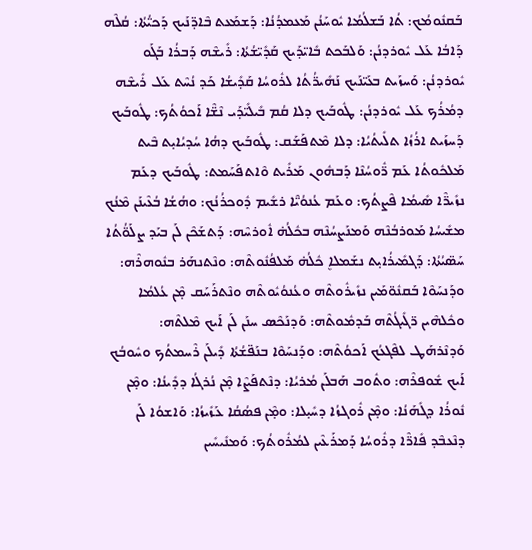ܒܰܩܢܽܘܡܳܟ: ܬܳܐ ܒܰܫܠܳܡܳܐ ܝܽܘܚܰܢܳܢ ܡܰܥܡܕܳܢܳܐ: ܕܰܫܡܰܥܬ ܒܶܐܕ̈ܢܰܝܟ ܕܰܟܝ̈ܳܬܳܐ: ܩܳܠܶܗ ܕܰܐܒܳܐ ܥܰܠ ܝܽܘܪܕܢܳܢ: ܘܰܠܒܰܟܬ ܒܺܐܝ̈ܕܰܝܟ ܩܰܕܺܝ̈ܫܳܬܳܐ: ܪܺܝܫܶܗ ܕܰܒܪܳܐ ܒܰܓܰܘ ܝܽܘܪܕܢܳܢ: ܘܰܚܙܰܝܬ ܒܥܰܝ̈ܢܰܝܟ ܢܰܗܺܝܪ̈ܳܬܳܐ ܠܪܽܘܚܳܐ ܩܰܕܺܝܫܳܐ ܟܰܕ ܢܳܚܶܬ ܥܰܠ ܪܺܝܫܶܗ ܕܡܳܪܳܟ ܥܰܠ ܝܽܘܪܕܢܳܢ: ܛܽܘܒܰܝܟ ܕܠܐ ܩܳܡ ܒܺܝܠܺܝ̈ܕܰܝ ܢܶܫ̈ܶܐ ܐܰܟܘܳܬܳܟ: ܛܽܘܒܰܝܟ ܕܰܚܙܰܝܬ ܐܪܳܙܳܐ ܬܠܺܝܬܳܝܳܐ: ܕܠܐ ܡܶܬܦܰܫܰܩ: ܛܽܘܒܰܝܟ ܕܗܳܐ ܚܳܕܝܳܐܝ̣ܬ ܒܶܝܬ ܡܰܠܟܽܘܬܳܐ ܥܰܡ ܪ̈ܽܘܚܳܢܶܐ ܕܰܒܗܽܘܢ ܡܰܪܺܝܬ ܘܶܐܬܦܰܚܰܡܬ: ܛܽܘܒܰܝܟ ܕܥܰܡ ܢܙܺܝܪ̈ܶܐ ܣܺܝܡܳܐ ܦܶܨܬܳܟ: ܘܥܰܡ ܥܳܢܘܳܝ̈ܶܐ ܪܫܺܝܡ ܕܽܘܟܪܳܢܳܟ: ܘܗܳܫܳܐ ܒܳܥܶܝܢܰܢ ܡܶܢܳܟ ܡܫܺܝܚܳܐ ܡܰܘܪܒܳܢܶܗ ܘܰܡܢܰܨܚܳܢܶܗ ܒܟܽܠܳܗ̇ ܐܽܘܪܚܶܗ: ܕܰܬܫܰܟܶܢ ܠܰܢ ܒܝܰܕ ܨܠܰܘ̈ܳܬܳܐ ܚܰܣ̈ܝܳܬܳܐ: ܕܰܓܡܺܝܪܳܐܝ̣ܬ ܢܫܰܡܠܐܷ ܟܽܠܳܗ̇ ܡܰܠܦܳܢܽܘܬܶܗ: ܘܢܶܬܢܗܰܪ ܒܢܽܘܗܪܶܗ: ܘܕܰܢܚܰܘܶܐ ܒܰܩܢܽܘ̈ܡܰܝܢ ܢܙܺܝܪܽܘܬܶܗ ܘܥܳܢܘܳܝܽܘܬܶܗ ܘܢܶܬܪܰܚܰܩ ܡ̣ܶܢ ܥܳܠܡܳܐ ܘܟܽܠܗܶܝܢ ܪ̈ܓܺܝܓܳܬܶܗ ܒܰܕܡܽܘܬܶܗ: ܘܰܕܢܰܟܶܣ ܚܢܰܢ ܠܰܢ ܐܰܝܟ ܡܶܠܬܶܗ: ܘܰܕܢܶܪܗܰܛ ܠܦܶܓܥܳܟ ܐܰܟܘܳܬܶܗ: ܘܕܰܢܚܰܘܶܐ ܒܢܰܦ̈ܫܳܬܳܐ ܕܺܝܠܰܢ ܪܶܚܡܬܳܟ ܘܚܽܘܒܳܟ ܐܰܝܟ ܫܽܘܦܪܶܗ: ܘܬܽܘܒ ܗܰܒܠܰܢ ܡܳܪܝܳܐ: ܕܢܶܬܦܰܨܶܐ ܡ̣ܶܢ ܢܳܪܓܳܐ ܕܕܺܝܢܳܐ: ܘܡ̣ܶܢ ܢܽܘܪܳܐ ܕܓܺܗܰܢܳܐ: ܘܡ̣ܶܢ ܪܽܘܓܙܳܐ ܕܚܺܝ̣ܠܐ: ܘܡ̣ܶܢ ܦܣܳܩܳܐ ܥܰܙܺܝܙܳܐ: ܘܰܐܫܘܳܐ ܠܰܢ ܕܢܶܥܒܶܕ ܦܺܐܪ̈ܶܐ ܕܪܽܘܚܳܐ ܕܰܡܪܰܥܶܝܢ ܠܡܳܪܽܘܬܳܟ: ܘܰܡܢܺܝܚܺܝܢ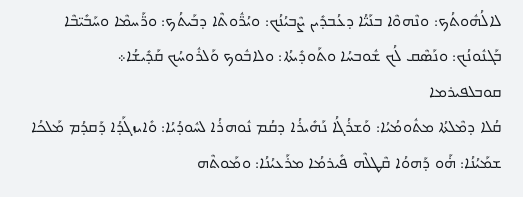ܠܐܠܳܗܽܘܬܳܟ: ܘܢܶܗܘܶܐ ܒܢܰܝ̈ܳܐ ܕܥܳܒܕܺܝܢ ܨܶܒܝܳܢܳܟ: ܘܝܳܪ̈ܽܘܬܶܐ ܕܒܰܝܬܳܟ: ܘܪ̈ܰܚܡܶܐ ܘܚܰܒܺܝ̈ܒܶܐ ܒܰܓܢܽܘܢܳܟ: ܘܢܰܣܶܩ ܠܳܟ ܫܽܘܒܚܳܐ ܘܬܰܘܕܺܝܬܳܐ: ܘܠܐܒܽܘܟ ܘܰܠܪܽܘܚܳܟ ܩܰܕܺܝܫܳܐ܀
ܩܘܒܠܦܝܪܡܐ
ܩܳܠܐ ܕܡܶܠܬܳܐ ܡܬܽܘܡܳܝܳܐ: ܘܰܫܪܳܓܳܐ ܢܰܗܺܝܪܳܐ ܕܩܳܡ ܢܽܘܗܪܳܐ ܠܚܽܘܕܳܝܳܐ: ܘܺܐܝܙܓܰܕܳܐ ܕܰܩܕܳܡ ܡܰܠܟܳܐ ܫܡܰܝܳܢܳܐ: ܗ̇ܰܘ ܕܰܗܘܳܐ ܩܶܛܠܶܗ ܦܺܝܪܡܳܐ ܡܪܰܥܝܳܢܳܐ: ܘܡܰܘܬܶܗ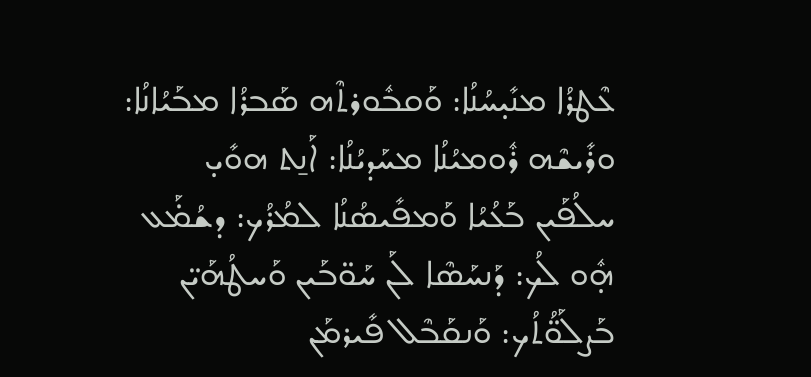ܥܶܛܪܳܐ ܡܢܺܝ̣ܚܳܢܳܐ: ܘܰܩܒܽܘܪܬܶܗ ܣܰܒܪܳܐ ܡܒܰܝܳܐܢܳܐ: ܘܪܺܝܫܶܗ ܪܽܘܡܝܳܢܳܐ ܡܚܰܕܝܳܢܳܐ: ܐܰܢ̱ܬ ܗܘܺܝ̣ ܚܠܳܦܰܝܢ ܒܰܥܳܝܳܐ ܘܰܡܦܺܝܣܳܢܳܐ ܠܡܳܪܳܟ: ܕܫܳܡ̇ܰܥ ܗ̣ܽܘ ܠܳܟ: ܕܰܢܚܰܣܶܐ ܠܰܢ ܚܰܘ̈ܒܰܝܢ ܘܰܚܛܳܗܰܝ̈ܢ ܒܰܨܠܰܘ̈ܳܬܳܟ: ܘܰܢܩܰܒܶܠ ܦܺܝܪܡܰܢ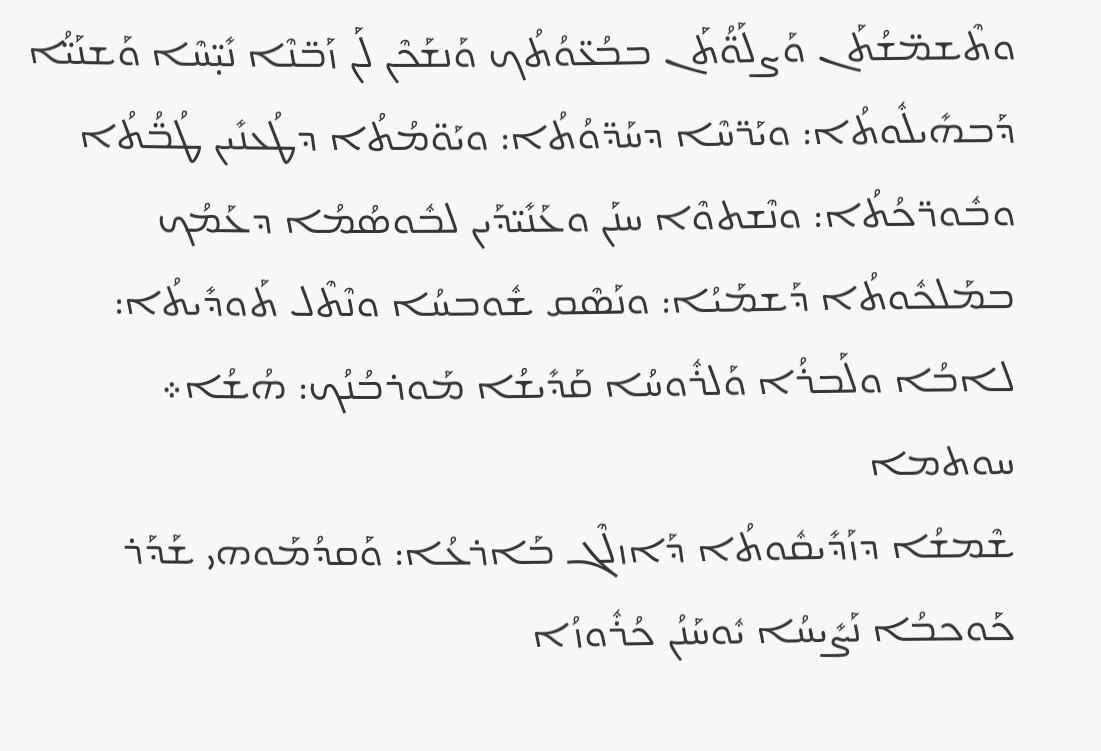ܘܬܶܫܡ̈ܫܳܬܰܢ ܘܰܨܠܰܘ̈ܳܬܰܢ ܒܒܳܥ̈ܘܳܬܳܟ ܘܰܢܫܰܟܶܢ ܠܰܢ ܙܰܒ̈ܢܶܐ ܢܺܝ̣̈ܚܶܐ ܘܰܫܢܰܝ̈ܳܐ ܕܰܒܗܺܝܠܽܘܬܳܐ: ܘܝܰܪ̈ܚܶܐ ܕܚܰܕ̈ܘܳܬܳܐ: ܘܝܰܘ̈ܡܳܬܳܐ ܕܛܳܥܢܺܝܢ ܛܳܒ̈ܳܬܳܐ ܘܒܽܘܪ̈ܟܳܬܳܐ: ܘܢܶܫܬܘܶܐ ܚܢܰܢ ܘܥܰܢܺܝ̈ܕܰܝܢ ܠܒܽܘܣܳܡܳܐ ܕܥܰܡܳܟ ܒܡܰܠܟܽܘܬܳܐ ܕܰܫܡܰܝܳܐ: ܘܢܰܣܶܩ ܫܽܘܒܚܳܐ ܘܢܶܬܶܠ ܬܰܘܕܺܝܬܳܐ: ܠܐܒܳܐ ܘܠܰܒܪܳܐ ܘܰܠܪܽܘܚܳܐ ܩܰܕܺܝܫܳܐ ܡܰܘܪܒܳܢܳܟ: ܗܳܫܳܐ܀
ܚܘܬܡܐ
ܫܶܡܫܳܐ ܕܙܰܕܺܝܩܽܘܬܳܐ ܕܰܐܙܠܶܓ ܒܰܐܪܥܳܐ: ܘܰܩܕܳܡܰܘܗܝ ܫܰܕܰܪ ܟܰܘܟܒܳܐ ܢܰܨܺܝܚܳܐ ܝܽܘܚܰܢܳܢ ܟܳܪܽܘܙܳܐ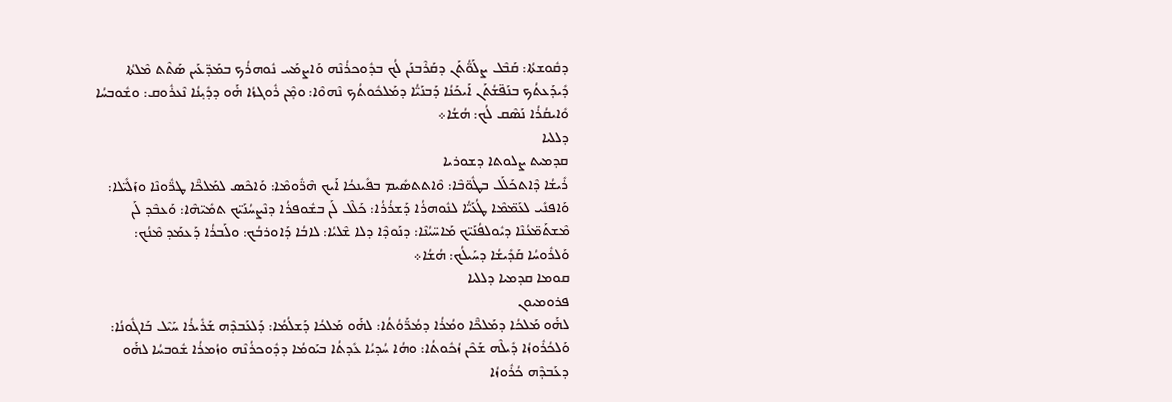ܕܩܽܘܫܬܳܐ: ܩܰܒܶܠ ܨܠܰܘ̈ܳܬܰܢ ܕܩܰܪܶܒܢܰܢ ܠܳܟ ܒܕܽܘܟܪܳܢܶܗ ܘܰܐܨܡܰܚ ܢܽܘܗܪܳܟ ܒܡܰܕ̈ܥܰܝܢ ܣܰܬܶܬ ܡܶܠܬܳܐ ܕܺܝܕܰܥܬܳܟ ܒܢܰܦ̈ܫܳܬܰܢ ܐܰܝܟܰܢܳܐ ܕܰܒܢܰܝ̈ܳܐ ܕܡܰܠܟܽܘܬܳܟ ܢܶܗܘܶܐ: ܘܡ̣ܶܢ ܪܽܘܓܙܳܐ ܗ̇ܰܘ ܕܕܺܝ̣ܢܳܐ ܢܶܥܪܽܘܩ: ܘܫܽܘܒܚܳܐ ܘܺܐܝܩܳܪܳܐ ܢܰܣܶܩ ܠܳܟ: ܗܳܫܳܐ܀
ܕܠܠܝܐ
ܩܕܡܝܬ ܨܠܘܬܐ ܕܫܘܪܝܐ
ܪܺܝܫܳܐ ܕܶܐܬܟܰܠܰܠ ܒܛܽܘ̈ܒܶܐ: ܘܶܐܬܬܣܺܝܡ ܒܦܺܝܢܟܳܐ ܐܰܝܟ ܗܶܪ̈ܽܘܡܶܐ: ܘܰܐܟܶܣ ܠܡܰܠܟ̈ܶܐ ܛܪ̈ܽܘܢܶܐ ܘܙܰܠܺܝ̈ܠܐ: ܘܰܐܦܢܺܝ ܠܥܰܡ̈ܡܶܐ ܛܳܥܰܝ̈ܳܐ ܠܢܽܘܗܪܳܐ ܕܰܫܪܳܪܳܐ: ܟܰܠܶܠ ܠܰܢ ܒܫܽܘܦܪܳܐ ܕܢܶܨܚܳܢܰܝ̈ܟ ܬܡܺܝ̈ܗܶܐ: ܘܰܥܒܶܕ ܠܰܢ ܡܶܫܬܰܡ̈ܥܳܢܶܐ ܕܝܽܘܠܦܳܢܰܝ̈ܟ ܡܰܐܚ̈ܝܳܢܶܐ: ܕܢܰܘܕܶܐ ܕܠܐ ܫܶܠܝܳܐ: ܠܐܒܳܐ ܕܰܐܘܪܒܳܟ: ܘܠܰܒܪܳܐ ܕܰܥܡܰܕ ܡܶܢܳܟ: ܘܰܠܪܽܘܚܳܐ ܩܰܕܺܝܫܳܐ ܕܚܰܝܠܳܟ: ܗܳܫܳܐ܀
ܩܘܡܐ ܩܕܡܝܐ ܕܠܠܝܐ
ܦܪܘܡܝܘܢ
ܠܗ̇ܰܘ ܡܰܠܟܳܐ ܕܡܰܠܟ̈ܶܐ ܘܡܳܪܳܐ ܕܡܳܪ̈ܰܘܳܬܳܐ: ܠܗ̇ܰܘ ܡܰܠܟܳܐ ܕܰܫܠܳܡܳܐ: ܕܰܠܥܰܒܕܶܗ ܫܰܪܺܝܪܳܐ ܚܰܝܶܠ ܒܰܐܓܽܘܢܳܐ: ܘܰܠܟܳܪܽܘܙܳܐ ܕܺܝܠܶܗ ܫܰܟܶܢ ܙܳܟܽܘܬܳܐ: ܘܗܳܐ ܚܳܕܝܳܐ ܥܺܕܬܳܐ ܒܝܰܘܡܳܐ ܕܕܽܘܟܪܳܢܶܗ ܘܙܳܡܪܳܐ ܫܽܘܒܚܳܐ ܠܗ̇ܰܘ ܕܥܰܒܕܶܗ ܟܳܪܽܘܙܳܐ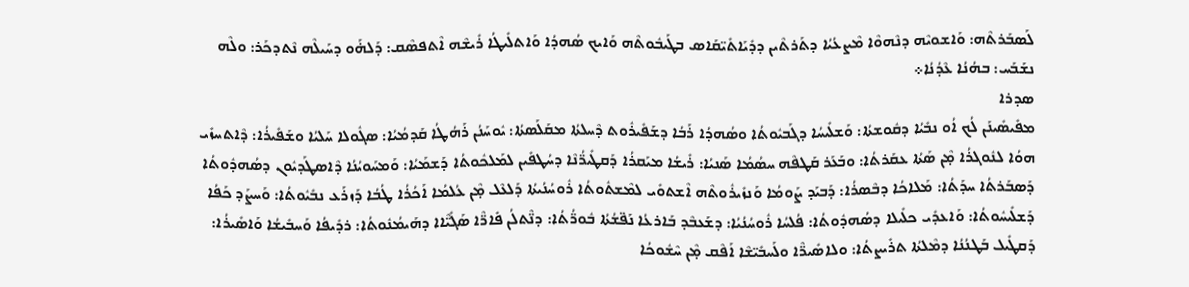ܠܰܣܒܰܪܬܶܗ: ܘܰܐܫܘܝܶܗ ܕܢܶܗܘܶܐ ܡܶܨܥܳܝܳܐ ܕܬܰܪܬܶܝܢ ܕܕܺܝܰܐܬܺܝ̈ܩܰܐܣ ܒܛܰܝܒܽܘܬܶܗ ܘܰܐܝܟ ܣܳܗܕܳܐ ܘܰܐܬܠܺܝܛܳܐ ܪܺܝܫܶܗ ܐܶܬܦܣܶܩ: ܕܰܠܗ̇ܰܘ ܕܚܰܝܠܶܗ ܢܶܬܕܟܰܪ: ܘܠܶܗ ܢܫܰܒܰܚ: ܒܗܳܢܳܐ ܥܶܕܳܢܳܐ܀
ܣܕܪܐ
ܡܦܺܝܣܺܝܢܰܢ ܠܳܟ ܐܳܘ ܢܒܺܝܳܐ ܕܩܽܘܫܬܳܐ: ܘܰܫܠܺܝܚܳܐ ܕܓܰܒܝܽܘܬܳܐ ܘܣܳܗܕܳܐ ܪܰܒܳܐ ܕܫܰܦܺܝܪܽܘܬ ܕܶܚܠܬܳܐ ܡܩܰܠܰܣܬܳܐ: ܝܽܘܚܰܢܳܢ ܪܰܗܳܛܳܐ ܩܰܕܡܳܝܳܐ: ܣܓܽܘܠܐ ܚܰܠܝܳܐ ܘܫܰܦܺܝܪܳܐ: ܕܶܐܬܚܙܺܝ ܗܘܳܐ ܠܢܽܘܓܪܳܐ ܡ̣ܶܢ ܣܰܬܳܐ ܥܩܰܪܬܳܐ: ܘܒܰܥܰܪ ܩܰܛܦܶܗ ܚܣܳܡܳܐ ܣܰܢܝܳܐ: ܪܺܝܫܳܐ ܡܝܰܩܪܳܐ ܕܰܩܛܺܝܪ̈ܳܢܶܐ ܕܚܳܛܦܺܝܢ ܠܡܰܠܟܽܘܬܳܐ ܕܰܫܡܰܝܳܐ: ܘܰܡܚܰܘܝܳܢܳܐ ܕܶܐܣܛܰܕܝܽܘܢ ܕܣܳܗܕܽܘܬܳܐ ܕܰܣܒܰܪܬܳܐ ܚܕܰܬܳܐ: ܡܰܠܐܟܳܐ ܕܒܶܣܪܳܐ: ܕܰܒܝܰܕ ܨܰܘܡܳܐ ܘܰܢܙܺܝܪܽܘܬܶܗ ܐܶܫܬܘܺܝ ܠܡܶܫܬܽܘܬܳܐ ܪܽܘܚܳܢܳܝܬܳܐ ܕܰܠܥܶܠ ܡ̣ܶܢ ܥܳܠܡܳܐ ܐܰܟܳܪܳܐ ܛܳܒܳܐ ܕܰܙܪܰܥ ܢܒܺܝܽܘܬܳܐ: ܘܰܚܨܰܕ ܟܰܦܳܐ ܕܰܫܠܺܝܚܽܘܬܳܐ: ܘܰܐܥܕܺܝ ܟܠܺܝܠܐ ܕܣܳܗܕܽܘܬܳܐ: ܦܳܠܚܳܐ ܪܽܘܚܳܢܳܝܳܐ: ܕܫܰܥܒܶܕ ܒܰܐܪܥܳܐ ܢܰܦ̈ܫܳܬܳܐ ܒܽܘܪ̈ܳܬܳܐ: ܕܢ̈ܶܬܠܳܢ ܦܺܐܪ̈ܶܐ ܣܰܓܺܝ̈ܶܐܐ ܕܗܰܝܡܳܢܽܘܬܳܐ: ܪܕܺܝܦܳܐ ܘܰܚܒܺܝܫܳܐ ܘܰܐܣܺܝܪܳܐ: ܕܰܩܛܺܝܠ ܒܰܛܢܳܢܳܐ ܕܡܶܠܬܳܐ ܬܪܺܝܨܬܳܐ: ܘܠܐܣܺܝܪ̈ܶܐ ܘܠܰܚܒܺܝ̈ܫܶܐ ܐܰܦܶܩ ܡ̣ܶܢ ܚܶܫܽܘܟܳܐ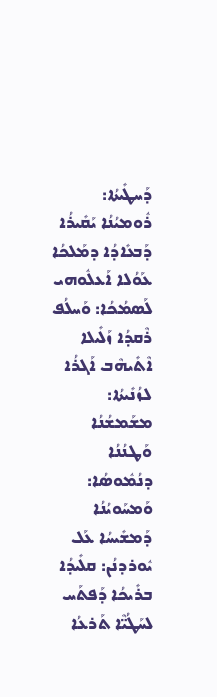ܕܰܚܛܺܝܬܳܐ: ܪܽܘܡܝܳܢܳܐ ܝܰܩܺܝܪܳܐ ܕܰܒܥܺܐܕܳܐ ܕܡܰܠܟܳܐ ܥܰܘܳܠܐ ܐܰܥܠܽܘܗܝ ܠܰܣܡܳܟܳܐ: ܘܰܚܠܳܦ ܪܶܩܕܳܐ ܙܰܠܺܝܠܐ ܐܶܬܺܝܗܶܒ ܐܰܓܪܳܐ ܠܙܳܢܺܝܬܳܐ: ܡܫܰܡܫܳܢܳܐ ܘܰܛܢܳܢܳܐ ܕܢܳܡܽܘܣܳܐ: ܘܰܡܚܰܘܝܳܢܳܐ ܕܰܡܫܺܝܚܳܐ ܥܰܠ ܝܽܘܪܕܢܳܢ: ܩܠܺܝܕܳܐ ܒܪܺܝܟܳܐ ܕܰܦܬܰܚ ܠܚܰܛܳܝ̈ܶܐ ܬܰܪܥܳܐ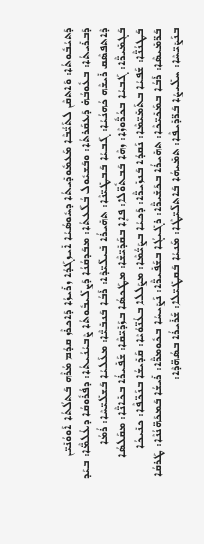ܕܰܬܝܳܒܽܘܬܳܐ: ܘܰܐܬܩܶܢ ܠܬܰܝ̈ܳܒܶܐ ܡܰܥܡܽܘܕܺܝܬܳܐ ܕܚܽܘܣܳܝܳܐ ܐܺܝܙܓܰܕܳܐ ܙܪܺܝܙܳܐ ܕܰܐܟܪܶܙ ܩܕܳܡ ܡܳܪܶܗ ܒܰܬܠܳܬܳܐ ܐܰܘܘܳܢܺܝ̈ܢ ܕܰܒܪܺܝܬܳܐ: ܒܥܽܘܒܳܗ̇ ܕܰܥܩܰܪܬܳܐ: ܘܒܰܫܝܽܘܠ ܒܳܠܰܥܬܳܐ: ܡܒܰܕܩܳܢܳܐ ܕܰܨܠܺܝܒܽܘܬܳܐ ܨܶܒܝܳܢܳܝܬܳܐ: ܕܦܳܪܽܘܩܳܐ ܕܥܳܠܡ̈ܶܐ: ܒܝܰܕ ܕܶܐܬܦܣܶܩ ܪܺܝܫܶܗ ܟܳܗܢܳܝܳܐ: ܓܰܒܝܳܐ ܒܰܒܛܺܝ̈ܢܶܐ: ܬܗܺܝܪܳܐ ܒܺܝܠܺܝ̈ܕܶܐ: ܪܰܒܳܐ ܒܰܢܒܺܝ̈ܶܐ: ܡܥܰܠܝܳܐ ܒܰܫܠܺܝ̈ܚܶܐ: ܪܳܡܳܐ ܒܰܓܡܺܝܪ̈ܶܐ: ܓܰܒܝܳܐ ܒܟܳܪ̈ܽܘܙܶܐ: ܙܗܶܐ ܒܰܒܬܽܘ̈ܠܐ: ܦܐܷܐ ܒܩܰܕܺܝ̈ܫܶܐ: ܡܛܰܟܣܳܐ ܒܙܰܕܺܝ̈ܩܶܐ: ܫܰܦܺܝܪܳܐ ܒܟܺܐܢ̈ܶܐ: ܡܩܰܠܣܳܐ ܒܰܛܢܳܢ̈ܶܐ: ܫܰܦܝܳܐ ܒܬܰܡܺܝ̈ܡܶܐ: ܢܰܩܕܳܐ ܒܰܢܙܺܝܪ̈ܶܐ: ܕܰܟܝܳܐ ܒܨܰܝ̈ܳܡܶܐ: ܡܨܰܠܠܐ ܒܥܳܢ̈ܘܳܝܶܐ: ܩܰܕܺܝܫܳܐ ܒܢܰܟ̈ܦܶܐ: ܟܢܺܝܟܳܐ ܒܰܪ̈ܡܺܝܣܶܐ: ܪܰܒܳܐ ܒܡܰܟܺܝ̈ܟܶܐ: ܬܗܺܝܪܳܐ ܒܟܰܫܺܝܪ̈ܶܐ: ܪܓܺܝܓܳܐ ܒܫܰܦܺܝܪ̈ܶܐ: ܢܰܨܺܝܚܳܐ ܒܟܽܘܡܪ̈ܶܐ: ܪܺܝܫܳܐ ܒܰܡܟܰܗ̈ܢܳܢܶܐ: ܛܰܪܩܳܐ ܒܢܰܨܺܝ̈ܚܶܐ: ܚܠܺܝܨܳܐ ܒܰܪ̈ܕܺܝܦܶܐ: ܬܡܺܝܗܳܐ ܒܰܐܬܠܺܝ̈ܛܶܐ: ܡܰܢܝܳܐ ܒܰܩܛܺܝ̈ܠܐ: ܫܰܪܺܝܪܳܐ ܒܣܳܗ̈ܕܶܐ: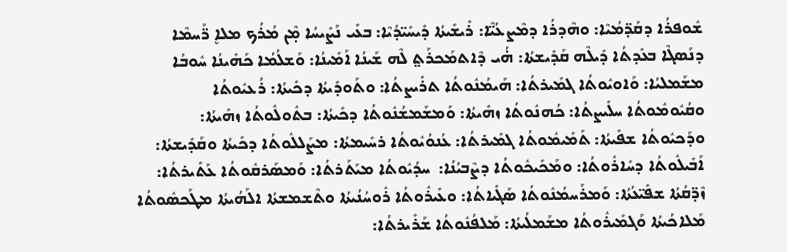ܫܽܘܦܪܳܐ ܕܩܰܕ̈ܡܳܝܶܐ: ܘܗܶܕܪܳܐ ܕܡܶܨܥܳܝ̈ܶܐ: ܪܺܝܫܺܝܬܳܐ ܕܺܝܚܺܝ̈ܕܳܝܶܐ: ܒܥܺܝ ܢܰܨܺܝܚܳܐ ܡ̣ܶܢ ܡܳܪܳܟ ܡܠܐܷ ܪ̈ܰܚܡܶܐ ܕܢܰܣܓܶܐ ܒܥܺܕܬܳܐ ܕܺܝܠܶܗ ܩܰܕܺܝܫܬܳܐ: ܗ̇ܳܝ ܕܶܐܬܡܰܟܪܰܬ݀ ܠܶܗ ܫܰܝܢܳܐ ܐܰܡܺܝܢܳܐ: ܘܰܫܠܳܡܳܐ ܟܰܗܺܝܢܳܐ ܚܽܘܒܳܐ ܡܫܰܡܠܝܳܐ: ܘܰܐܘܝܽܘܬܳܐ ܓܡܺܝܪܬܳܐ: ܗܰܝܡܳܢܽܘܬܳܐ ܬܪܺܝܨܬܳܐ: ܘܬܰܘܕܺܝܬܳܐ ܕܟܺܝܬܳܐ: ܪܳܥܝܽܘܬܳܐ ܘܩܳܝܽܘܡܽܘܬܳܐ ܚܠܺܝܨܬܳܐ: ܟܳܗܢܽܘܬܳܐ ܙܗܺܝܬܳܐ: ܘܰܡܫܰܡܫܳܢܽܘܬܳܐ ܕܟܺܝܬܳܐ: ܒܬܽܘܠܽܘܬܳܐ ܙܗܺܝܬܳܐ: ܘܕܰܟܝܽܘܬܳܐ ܫܦܺܝܬܳܐ: ܬܰܡܺܝܡܽܘܬܳܐ ܓܡܺܝܪܬܳܐ: ܥܳܢܘܳܝܽܘܬܳܐ ܪܚܺܝܡܬܳܐ: ܡܨܰܠܠܽܘܬܳܐ ܕܟܺܝܬܳܐ ܘܩܰܕܺܝܫܬܳܐ: ܐܰܒܺܝܠܽܘܬܳܐ ܕܚܺܐܪܽܘܬܳܐ: ܘܡܰܟܺܝܟܽܘܬܳܐ ܕܨܶܒܝܳܢܳܐ:  ܚܕܳܝܽܘܬܳܐ ܡܝܰܬܰܪܬܳܐ: ܘܰܡܣܰܪܩܽܘܬܳܐ ܥܰܬܺܝܪܬܳܐ: ܙܶܕ̈ܩܳܬܳܐ ܫܦܺܝ̈ܥܳܬܳܐ: ܘܰܡܪܰܚܡܳܢܽܘܬܳܐ ܣܰܓܺܝܐܬܳܐ: ܘܥܺܝܪܽܘܬܳܐ ܪܽܘܚܳܢܳܝܬܳܐ ܘܬܶܫܡܫܬܳܐ ܐܠܰܗܳܝܬܳܐ ܡܛܰܟܣܽܘܬܳܐ ܡܰܠܐܟܳܝܬܳܐ ܘܰܓܡܺܝܪܽܘܬܳܐ ܡܫܰܡܠܳܝܬܳܐ: ܡܰܠܦܳܢܽܘܬܳܐ ܫܰܪܺܝܪܬܳܐ: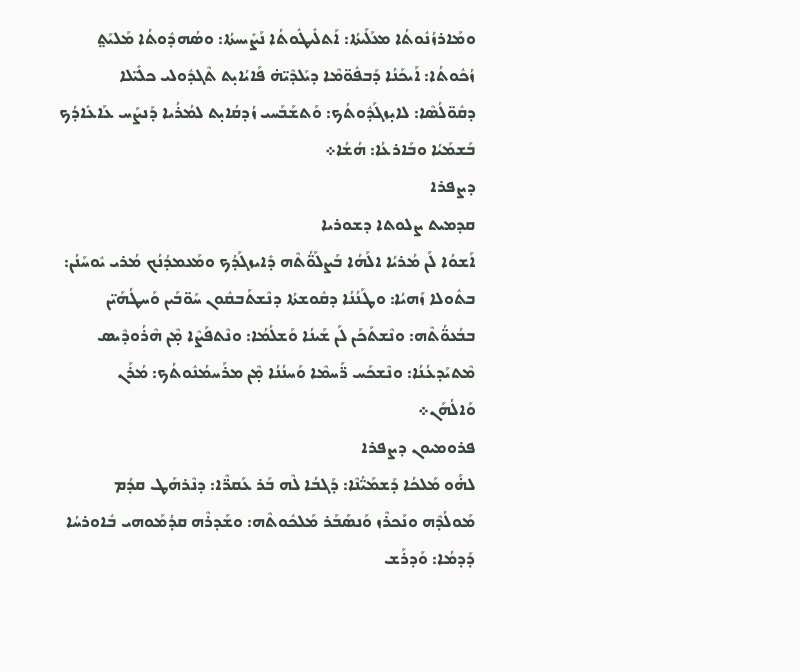ܘܡܰܐܪܙܳܢܽܘܬܳܐ ܡܥܰܠܰܝܬܳܐ: ܐܰܬܠܺܝܛܽܘܬܳܐ ܢܰܨܺܝܚܬܳܐ: ܘܣܳܗܕܽܘܬܳܐ ܡܰܠܝܰܬ݀ ܙܳܟܽܘܬܳܐ: ܐܰܝܟܰܢܳܐ ܕܰܒܦܽܘ̈ܡܶܐ ܕܝܰܠܕܶܝ̈ܗ̇ ܦܰܐܝܳܐܝ̣ܬ ܬܶܓܕܽܘܠܝ ܟܠܺܝ̈ܠܐ ܕܩܽܘ̈ܠܳܣܶܐ: ܠܐܝ̣ܙܓܰܕܽܘܬܳܟ: ܘܰܬܫܰܒܰܚܝ ܙܳܕܩܳܐܝ̣ܬ ܠܡܳܪܳܝܐ ܕܰܢܨܰܚ ܥܰܐܥܺܐܕܳܟ ܒܰܫܡܰܝܳܐ ܘܒܰܐܪܥܳܐ: ܗܳܫܳܐ܀
ܕܨܦܪܐ
ܩܕܡܝܬ ܨܠܘܬܐ ܕܫܘܪܝܐ
ܐܰܫܘܳܐ ܠܰܢ ܡܳܪܝܳܐ ܐܠܰܗܳܐ ܒܰܨܠܰܘ̈ܳܬܶܗ ܕܺܐܝܙܓܰܕܳܟ ܘܡܰܥܡܕܳܢܳܟ ܡܳܪܝ ܝܽܘܚܰܢܳܢ: ܒܬܽܘܠܐ ܙܰܗܝܳܐ: ܘܛܰܢܳܢܳܐ ܕܩܽܘܫܬܳܐ ܕܢܶܫܬܰܒܩܽܘܢ ܚܰܘ̈ܒܰܝܢ ܘܰܚܛܳܗܰܝ̈ܢ ܒܒܳܥܘ̈ܳܬܶܗ: ܘܢܶܫܬܰܟܰܢ ܠܰܢ ܫܰܝܢܳܐ ܘܰܫܠܳܡܳܐ: ܘܢܶܬܦܰܨܶܐ ܡ̣ܶܢ ܗܶܪܳܘܕܶܝܣ ܡܶܬܝܰܕܥܳܢܳܐ: ܘܢܶܫܟܰܚ ܪ̈ܰܚܡܶܐ ܘܰܚܢܳܢܳܐ ܡ̣ܶܢ ܡܪܰܚܡܳܢܽܘܬܳܟ: ܡܳܪܰܢ ܘܰܐܠܳܗܰܢ܀
ܦܪܘܡܝܘܢ ܕܨܦܪܐ
ܠܗ̇ܰܘ ܡܰܠܟܳܐ ܕܰܫܡܰܝ̈ܳܢܶܐ: ܕܰܓܒܳܐ ܠܶܗ ܒܰܪ ܥܰܩܪ̈ܶܐ: ܕܢܶܪܗܰܛ ܩܕܳܡ ܡܰܘܠܳܕܶܗ ܘܢܰܟܪܶܙ ܘܰܢܣܰܒܰܪ ܡܰܠܟܽܘܬܶܗ: ܘܫܰܕܪܶܗ ܩܕܳܡܰܘܗܝ ܒܽܐܘܪܚܳܐ ܕܰܕܡܳܐ: ܘܰܕܪܰܫ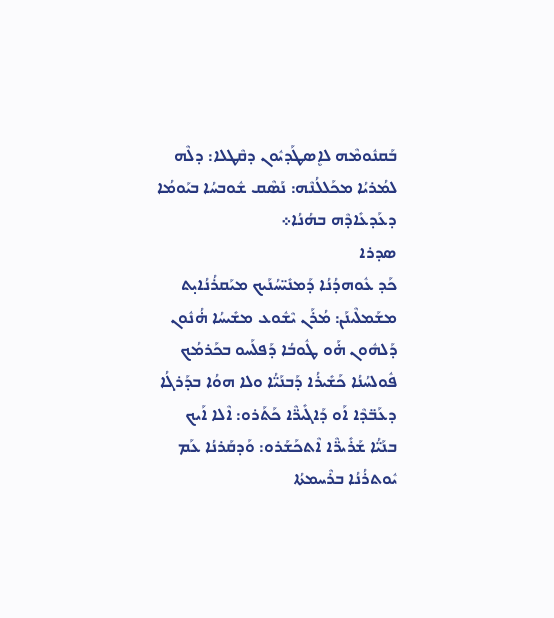ܒܰܩܢܽܘܡܶܗ ܠܐܷܣܛܰܕܝܽܘܢ ܕܩܶܛܠܐ: ܕܠܶܗ ܠܡܳܪܝܳܐ ܡܟܰܠܠܳܢܶܗ: ܢܰܣܶܩ ܫܽܘܒܚܳܐ ܒܝܰܘܡܳܐ ܕܥܰܕܥܺܐܕܶܗ ܒܗܳܢܳܐ܀
ܣܕܪܐ
ܟܰܕ ܥܽܘܗܕܳܢܳܐ ܕܰܡܢܺܝ̈ܚܳܢܰܝܟ ܡܝܰܩܪܳܢܳܐܝ̣ܬ ܡܫܰܡܠܶܝܢܰܢ: ܡܳܪܰܢ ܝܶܫܽܘܥ ܡܫܺܝܚܳܐ ܗ̇ܳܢܽܘܢ ܕܰܠܗܽܘܢ ܗ̇ܰܘ ܛܽܘܒܳܐ ܕܰܦܠܰܚܘ ܒܟܰܪܡܳܟ ܦܽܘܠܚܳܢܳܐ ܟܰܫܺܝܪܳܐ ܕܰܒܢܰܝ̈ܳܐ ܘܠܐ ܗܘܳܐ ܒܕܰܪܓܳܐ ܕܥܰܒ̈ܕܶܐ ܐܰܘ ܕܰܐܓܺܝܪ̈ܶܐ ܟܰܬܰܪܘ: ܐܶܠܐ ܐܰܝܟ ܒܢܰܝ̈ܳܐ ܫܰܪܺܝܪ̈ܶܐ ܐܶܬܟܰܫܰܪܘ: ܘܰܕܩܰܪܢܳܐ ܥܰܡ ܝܽܘܬܪܳܢܳܐ ܒܪܶܚܡܬܳܐ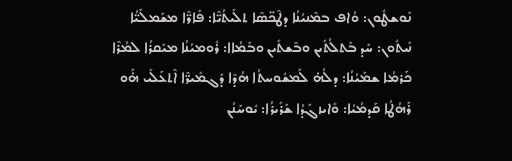ܢܰܘܫܛܽܘܢ: ܘܳܐܦ ܒܡܶܢܝܳܢܳܐ ܕܛܶܟ̈ܣܶܐ ܬܠܺܝܬܳܝ̈ܶܐ: ܦܺܐܪ̈ܶܐ ܡܫܰܡܠܰܝ̈ܳܐ ܢܰܝܬܽܘܢ: ܚܰܕ ܒܰܬܠܳܬܺܝܢ ܘܒܶܫܬܺܝܢ ܘܒܰܡܳܐܐ: ܪܽܘܡܝܳܢܳܐ ܡܝܰܩܪܳܐ ܠܡܳܪܶܐ ܟܰܪܡܳܐ ܫܡܰܝܳܢܳܐ: ܕܠܳܗ̇ ܠܰܡܫܽܘܚܬܳܐ ܗܳܕܶܐ ܕܰܓܡܺܝܪ̈ܶܐ ܐܶܬܥܰܠܺܝ ܗ̇ܰܘ ܪܰܗܳܛܳܐ ܩܰܕܡܳܝܳܐ: ܘܺܐܝܙܓܰܕܳܐ ܫܰܪܺܝܪܳܐ: ܝܽܘܚܰܢܳܢ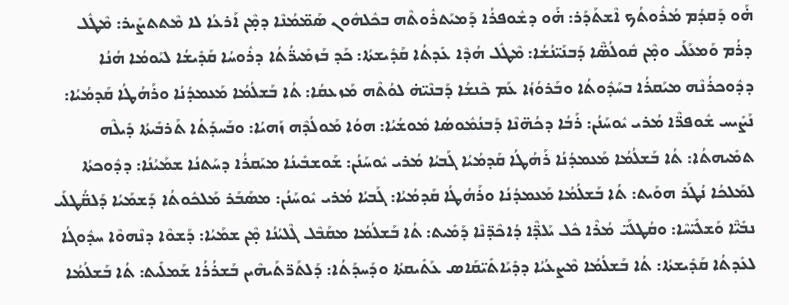ܗ̇ܰܘ ܕܰܩܕܳܡ ܡܳܪܽܘܬܳܟ ܐܶܫܬܰܕܰܪ: ܗ̇ܰܘ ܕܫܽܘܦܪܳܐ ܕܰܡܝܰܬܪܽܘܬܶܗ ܒܟܽܠܗܽܘܢ ܣܰܡ̈ܡܳܢܶܐ ܕܡ̣ܶܢ ܐܰܪܥܳܐ ܠܐ ܡܶܬܬܨܺܝܪ: ܡܶܛܽܠ ܕܪܳܡ ܘܰܡܥܰܠܰܝ ܘܡ̣ܶܢ ܩܽܘܠܳܣ̈ܶܐ ܕܰܒܢܰܝ̈ܢܳܫܳܐ: ܡܶܛܽܠ ܗܳܕܶܐ ܥܺܕܬܳܐ ܩܰܕܺܝܫܬܳܐ: ܟܰܕ ܒܰܙܡܺܝܪ̈ܳܬܳܐ ܕܪܽܘܚܳܐ ܩܰܕܺܝܫܳܐ ܠܝܰܘܡܳܐ ܗܳܢܳܐ ܕܕܽܘܟܪܳܢܶܗ ܡܝܰܩܪܳܐ ܒܚܰܕܽܘܬܳܐ ܘܒܰܪܘܳܙܳܐ ܥܰܡ ܟܶܢܫܳܐ ܕܰܒܢܶܝ̈ܗ̇ ܠܘܳܬܶܗ ܡܰܙܥܩܳܐ: ܬܳܐ ܒܰܫܠܳܡܳܐ ܡܰܥܡܕܳܢܳܐ ܘܪܰܗܳܛܳܐ ܩܰܕܡܳܝܳܐ: ܢܰܨܺܝܚ ܫܽܘܦܪ̈ܶܐ ܡܳܪܝ ܝܽܘܚܰܢܳܢ: ܪܰܒܳܐ ܕܟܳܗ̈ܢܶܐ ܕܰܒܢܳܡܽܘܣܳܐ ܡܽܘܫܳܝܳܐ: ܗܘܳܐ ܡܰܘܠܳܕܶܗ ܙܰܗܝܳܐ: ܘܒܰܚܕܰܬܳܐ ܬܰܪܒܺܝܬܳܐ ܕܺܝܠܶܗ ܬܡܺܝܗܬܳܐ: ܬܳܐ ܒܰܫܠܳܡܳܐ ܡܰܥܡܕܳܢܳܐ ܪܰܗܳܛܳܐ ܩܰܕܡܳܝܳܐ ܓܰܒܝܳܐ ܡܳܪܝ ܝܽܘܚܰܢܳܢ: ܫܰܘܫܒܺܝܢܳܐ ܡܝܰܩܪܳܐ ܕܚܰܬܢܳܐ ܫܡܰܝܳܢܳܐ: ܕܕܽܘܟܬܳܐ ܠܡܰܠܟܳܐ ܢܳܛܰܪ ܗܘܰܝܬ: ܬܳܐ ܒܰܫܠܳܡܳܐ ܡܰܥܡܕܳܢܳܐ ܘܪܰܗܳܛܳܐ ܩܰܕܡܳܝܳܐ: ܓܰܒܝܳܐ ܡܳܪܝ ܝܽܘܚܰܢܳܢ: ܡܣܰܒܰܪ ܡܰܠܟܽܘܬܳܐ ܕܰܫܡܰܝܳܐ ܕܰܠܩ̈ܳܛܠܰܝ ܢܒܺܝ̈ܶܐ ܘܰܫܠܺܝ̈ܚܶܐ: ܘܩܳܛܠܰܝ̈ ܡܳܪܶܐ ܟܽܠ ܝܰܠܕ̈ܶܐ ܕܳܐܟܶܕ̈ܢܶܐ ܕܰܡܺܝܬ: ܬܳܐ ܒܰܫܠܳܡܳܐ ܡܩܰܒܶܠ ܓܶܠܝܳܢܳܐ ܡ̣ܶܢ ܫܡܰܝܳܐ: ܕܰܫܘܶܐ ܕܢܶܗܘܶܐ ܚܕܽܘܓܳܐ ܠܥܺܕܬܳܐ ܩܰܕܺܝܫܬܳܐ: ܬܳܐ ܒܰܫܠܳܡܳܐ ܡܶܨܥܳܝܳܐ ܕܕܺܝܰܐܬܺܝ̈ܩܰܐܣ ܥܰܬܺܝܩܬܳܐ ܘܕܰܚܕܰܬܳܐ: ܕܰܠܬܰܪ̈ܬܰܝܗܶܝܢ ܒܰܫܪܳܪܳܐ ܫܰܡܠܺܝܬ: ܬܳܐ ܒܰܫܠܳܡܳܐ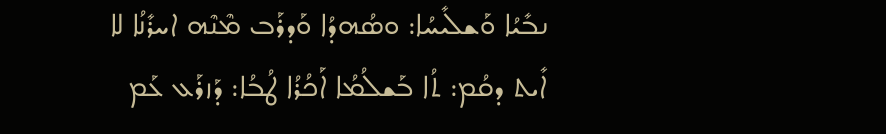ܢܒܺܝܳܐ ܘܰܫܠܺܝܚܳܐ: ܘܣܳܗܕܳܐ ܘܰܕܪܰܒ ܡܶܢܶܗ ܐܚܪܺܢܳܐ ܠܐ ܐܺܝܬ ܕܩܳܡ: ܬܳܐ ܒܰܫܠܳܡܳܐ ܐܰܟܳܪܳܐ ܛܳܒܳܐ: ܕܰܙܪܰܥ ܥܰܡ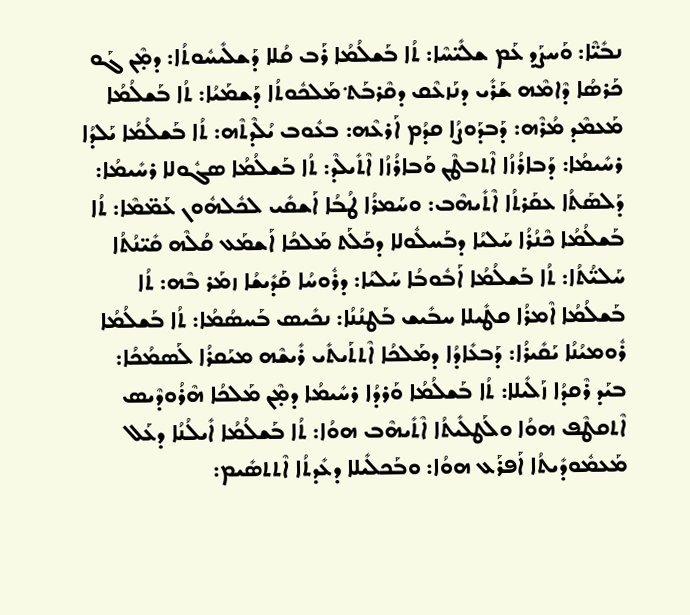ܢܒܺܝ̈ܶܐ: ܘܰܚܨܰܕ ܥܰܡ ܫܠܺܝ̈ܚܶܐ: ܬܳܐ ܒܰܫܠܳܡܳܐ ܪܰܒ ܩܳܠܐ ܕܰܫܠܺܝܚܽܘܬܳܐ: ܕܡ̣ܶܢ ܓܰܘ ܟܰܪܣܳܐ ܕܶܐܡܶܗ ܫܰܪܺܝ ܕܢܰܙܥܶܩ ܕܩܶܪܒܰܬ݀ ܡܰܠܟܽܘܬܳܐ ܕܰܫܡܰܝܳܐ: ܬܳܐ ܒܰܫܠܳܡܳܐ ܡܰܥܡܶܕ ܡܳܪܶܗ: ܕܰܒܕܰܘܨܳܐ ܩܕܳܡ ܐܰܪܥܶܗ: ܒܥܽܘܒ ܝܳܠܶܕܬܶܗ: ܬܳܐ ܒܰܫܠܳܡܳܐ ܝܰܠܕܳܐ ܪܚܺܝܡܳܐ: ܕܰܒܐܪܳܙܳܐ ܐܶܬܒܛܶܢ ܘܰܒܐܪܳܙܳܐ ܐܶܬܺܝܠܶܕ: ܬܳܐ ܒܰܫܠܳܡܳܐ ܣܓܽܘܠܐ ܪܚܺܝܡܳܐ: ܕܰܠܣܰܬܳܐ ܥܩܰܪܬܳܐ ܐܶܬܺܝܗܶܒ: ܘܚܰܡܪܳܐ ܛܳܒܳܐ ܐܰܫܩܺܝ ܠܟܽܠܗܽܘܢ ܥܰܡ̈ܡܶܐ: ܬܳܐ ܒܰܫܠܳܡܳܐ ܟܶܢܳܪܳܐ ܚܰܠܝܳܐ ܕܒܰܚܠܽܘܠܐ ܕܟܰܠܰܬ ܡܰܠܟܳܐ ܐܰܫܡܰܥ ܩܳܠܶܗ ܩܺܝ̈ܢܳܬܳܐ ܚܰܠܝ̈ܳܬܳܐ: ܬܳܐ ܒܰܫܠܳܡܳܐ ܐܰܒܽܘܒܳܐ ܚܰܠܝܳܐ: ܕܪܽܘܚܳܐ ܩܰܕܺܝܫܳܐ ܙܡܰܪ ܒܶܗ: ܬܳܐ ܒܰܫܠܳܡܳܐ ܐܶܡܪܳܐ ܩܛܺܝܠܐ ܚܒܺܝܫ ܒܰܛܢܳܢܳܐ: ܢܟܺܝܣ ܒܰܚܣܳܡܳܐ: ܬܳܐ ܒܰܫܠܳܡܳܐ ܪܽܘܡܝܳܢܳܐ ܝܰܩܺܝܪܳܐ: ܕܰܒܥܺܐܕܳܐ ܕܡܰܠܟܳܐ ܐܶܬܬܰܝܬܺܝ ܪܺܝܫܶܗ ܡܝܰܩܪܳܐ ܠܰܣܡܳܟܳܐ: ܒܝܰܕ ܪܶܩܕܳܐ ܙܰܠܺܝܠܐ: ܬܳܐ ܒܰܫܠܳܡܳܐ ܘܰܪܕܳܐ ܪܚܺܝܡܳܐ ܕܡ̣ܶܢ ܡܰܠܟܳܐ ܗܶܪܳܘܕܶܝܣ ܐܶܬܩܛܶܦ ܗܘܳܐ ܘܠܰܛܠܺܝܬܳܐ ܐܶܬܺܝܗܶܒ ܗܘܳܐ: ܬܳܐ ܒܰܫܠܳܡܳܐ ܐܺܝܠܳܢܳܐ ܕܥܰܠ ܡܰܥܡܽܘܕܺܝܬܳܐ ܐܰܦܪܰܥ ܗܘܳܐ: ܘܒܰܟܠܺܝܠܐ ܕܥܺܕܬܳܐ ܐܶܬܬܣܺܝܡ: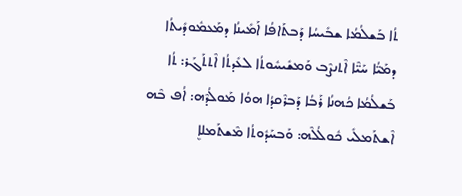ܬܳܐ ܒܰܫܠܳܡܳܐ ܫܒܺܝܚܳܐ ܕܰܒܬܰܐܦܳܐ ܐܰܡܺܝܢܳܐ ܕܡܰܥܡܽܘܕܺܝܬܳܐ ܕܡܰܝ̈ܳܐ ܚܰܝ̈ܶܐ ܐܶܬܢܨܶܒ ܘܰܡܫܺܝܚܽܘܬܳܐ ܠܥܺܕܬܳܐ ܐܶܬܬܰܓܰܪ: ܬܳܐ ܒܰܫܠܳܡܳܐ ܟܳܗܢܳܐ ܪܰܒܳܐ ܕܰܒܪܶܩܕܳܐ ܗܘܳܐ ܡܰܘܠܳܕܶܗ: ܐܳܦ ܒܶܗ ܐܶܫܬܰܡܠܺܝ ܟܽܘܠܳܠܶܗ: ܘܰܒܚܰܕܽܘܬܳܐ ܡܶܫܬܰܡܠܐܷ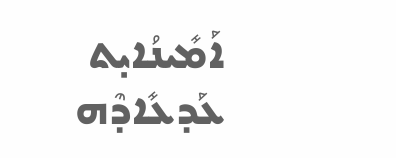ܐܰܡܺܝܢܳܐܝ̣ܬ ܥܰܕܥܺܐܕܶܗ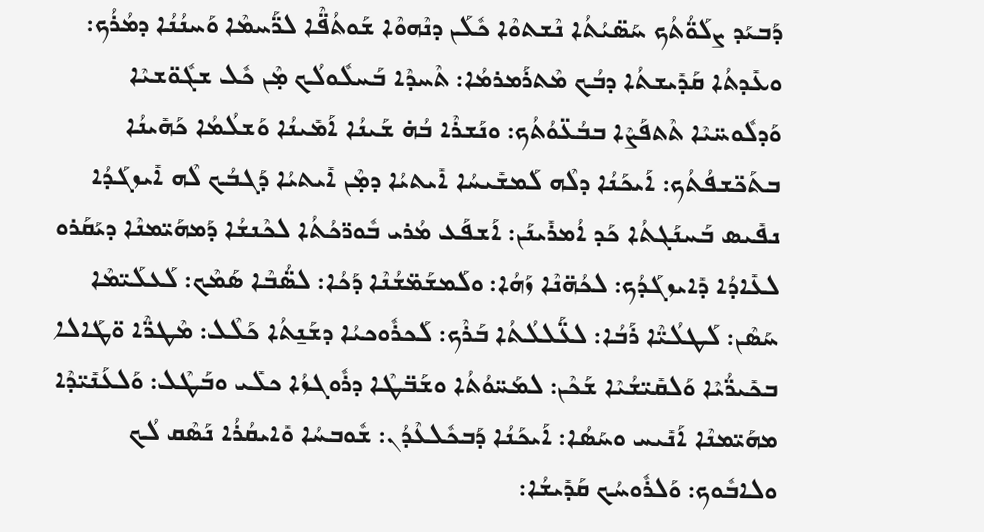ܕܰܒܝܰܕ ܨܠܰܘ̈ܳܬܳܟ ܚܰܣ̈ܝܳܬܳܐ ܢܶܫܬܘܶܐ ܟܽܠܰܢ ܕܢܶܗܘܶܐ ܫܰܘܬܳܦ̈ܶܐ ܠܪ̈ܰܚܡܶܐ ܘܰܚܢܳܢܳܐ ܕܡܳܪܳܟ: ܘܥܺܕܬܳܐ ܩܰܕܺܝܫܬܳܐ ܕܒܳܟ ܡܶܬܪܰܡܪܡܳܐ: ܬܶܚܕܶܐ ܒܰܚܠܽܘܠܳܟ ܡ̣ܶܢ ܟܽܠ ܫܓܽܘ̈ܫܝܶܐ ܘܰܕܠܽܘܚ̈ܝܶܐ ܬܶܬܦܰܨܶܐ ܒܒܳܥ̈ܘܳܬܳܟ: ܘܢܰܫܪܶܐ ܒܳܗ̇ ܫܰܝܢܳܐ ܐܰܡܺܝܢܳܐ ܘܰܫܠܳܡܳܐ ܟܰܗܺܝܢܳܐ ܒܬܰܟ̈ܫܦܳܬܳܟ: ܐܰܝܟܰܢܳܐ ܕܠܶܗ ܠܰܡܫܺܝܚܳܐ ܐܺܝܬܝܳܐ ܕܡ̣ܶܢ ܐܺܝܬܝܳܐ ܕܰܓܒܳܟ ܠܶܗ ܐܺܝܙܓܰܕܳܐ ܢܦܺܝܣ ܒܰܚܢܰܓܬܳܐ ܟܰܕ ܐܳܡܪܺܝܢܰܢ: ܐܰܫܦܰܥ ܡܳܪܝ ܒܽܘܪ̈ܟܳܬܳܐ ܠܟܶܢܫܳܐ ܕܰܡܗܰܝ̈ܡܢܶܐ ܕܝܰܩܰܪܘ ܠܥܺܐܕܳܐ ܕܺܐܝܙܓܰܕܳܟ: ܠܟܳܗ̈ܢܶܐ ܙܰܗܳܐ: ܘܠܰܡܫܰܡ̈ܫܳܢܶܐ ܕܰܟܳܐ: ܠܣ̈ܳܒܶܐ ܣܰܡܶܟ: ܠܰܥܠܰܝ̈ܡܶܐ ܚܰܣܶܢ: ܠܰܛܠܳܝ̈ܶܐ ܪܰܒܳܐ: ܠܥ̈ܰܠܠܳܬܳܐ ܒܰܪܶܟ: ܠܰܟܪܽܘܟܝܳܐ ܕܫܰܢ̱ܬܳܐ ܟܰܠܶܠ: ܡܶܛܪ̈ܶܐ ܘ̈ܛܰܐܠܐ ܒܟܺܝܪ̈ܳܝܶܐ ܘܰܠܩܺܝ̈ܫܳܝܶܐ ܫܰܟܶܢ: ܠܡܰܚ̈ܘܳܬܳܐ ܘܫܰܒ̈ܛܶܐ ܕܪܽܘܓܙܳܐ ܟܠܺܝ ܘܒܰܛܶܠ: ܘܰܠܥܰܢܺܝ̈ܕܶܐ ܡܗܰܝ̈ܡܢܶܐ ܐܰܢܺܝܚ ܘܚܰܣܳܐ: ܐܰܝܟܰܢܳܐ ܕܰܒܟܽܠܥܶܕܳܢ: ܫܽܘܒܚܳܐ ܘܺܐܝܩܳܪܳܐ ܢܰܣܶܩ ܠܳܟ ܘܠܐܒܽܘܟ: ܘܰܠܪܽܘܚܳܟ ܩܰܕܺܝܫܳܐ: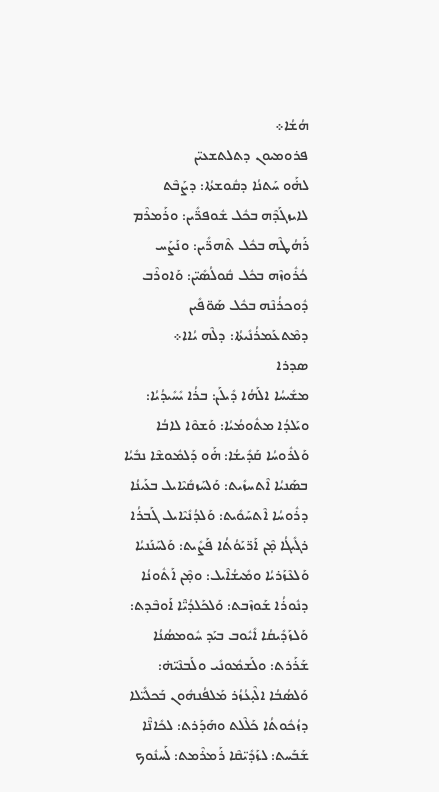ܗܳܫܳܐ܀
ܦܪܘܡܝܘܢ ܕܬܠܬܫܥܝ̈ܢ
ܠܗ̇ܰܘ ܚܰܬܢܳܐ ܕܩܽܘܫܬܳܐ: ܕܨܰܒܶܬ ܠܐܝܙܓܰܕܶܗ ܒܟܽܠ ܫܽܘܦܪ̈ܺܝܢ: ܘܪܰܡܪܶܡ ܪܰܗܳܛܶܗ ܒܟܽܠ ܬܶܗܪ̈ܺܝܢ: ܘܢܰܨܰܚ ܟܳܪܽܘܙܶܗ ܒܟܽܠ ܩܽܘܠܳܣܺܝ̈ܢ: ܘܰܐܘܪܶܒ ܕܽܘܟܪܳܢܶܗ ܒܟܽܠ ܣܰܘ̈ܦܺܝܢ ܕܡܶܬܥܰܡܪܳܢܺܝܬܳܐ: ܕܠܶܗ ܝܳܐܐ܀
ܣܕܪܐ
ܡܫܺܝܚܳܐ ܐܠܰܗܳܐ ܕܺܝܠܰܢ: ܒܪܳܐ ܝܺܚܺܝܕܳܝܳܐ: ܘܝܰܠܕܳܐ ܡܬܽܘܡܳܝܳܐ: ܘܰܫܘܶܐ ܠܐܒܳܐ ܘܰܠܪܽܘܚܳܐ ܩܰܕܺܝܫܳܐ: ܗ̇ܰܘ ܕܰܠܡܽܘܫܶܐ ܢܒܺܝܳܐ ܒܣܰܢܝܳܐ ܐܶܬܚܙܺܝܬ: ܘܰܠܚܰܙܩܺܝܶܐܝܠ ܒܥܰܝܢܳܐ ܕܪܽܘܚܳܐ ܐܶܬܚܰܘܺܝܬ: ܘܰܠܕܳܢܺܝܶܐܝܠ ܓܰܒܪܳܐ ܪܓܺܝܓܳܐ ܡ̣ܶܢ ܐܰܪ̈ܝܰܘܳܬܳܐ ܦܰܨܺܝܬ: ܘܰܠܚܰܢܰܢܝܳܐ ܘܰܠܥܶܙܰܪܝܳܐ ܘܡܺܝܫܳܐܶܝܠ: ܘܡ̣ܶܢ ܐܰܬܽܘܢܳܐ ܕܢܽܘܪܳܐ ܫܰܘܙܶܒܬ: ܘܰܠܟܰܠܕܳܝ̈ܶܐ ܐܰܘܒܶܕܬ: ܘܰܠܙܰܕܺܝܩܳܐ ܐܺܝܽܘܒ ܒܝܰܕ ܚܽܘܡܣܳܢܳܐ ܫܰܪܰܪܬ: ܘܠܰܫܡܽܘܢܺܝ ܘܠܰܒܢܶܝ̈ܗ̇: ܘܰܠܣܳܒܳܐ ܐܠܶܝ̣ܥܳܙܳܪ ܡܰܠܦܳܢܗܽܘܢ ܒܰܟܠܺܝ̈ܠܐ ܕܙܳܟܽܘܬܳܐ ܟܰܠܶܠܬ ܘܗܰܕܰܪܬ: ܠܟܺܐܢ̈ܶܐ ܫܰܒܰܚܬ: ܠܙܰܕܺܝ̈ܩܶܐ ܪܰܡܪܶܡܬ: ܠܰܚܢܽܘܟ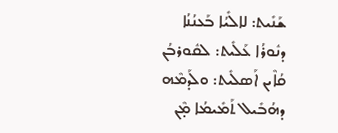ܫܰܢܺܝܬ: ܠܐܠܺܝܳܐ ܒܰܥܢܳܢܳܐ ܕܢܽܘܪܳܐ ܥܰܠܺܝܬ: ܠܩܽܘܪܒܳܢ ܩܳܐܶܝܢ ܐܰܣܠܺܝܬ: ܘܠܰܕܡܶܗ ܕܗܳܒܺܝܠ ܬܰܡܺܝܡܳܐ ܡ̣ܶܢ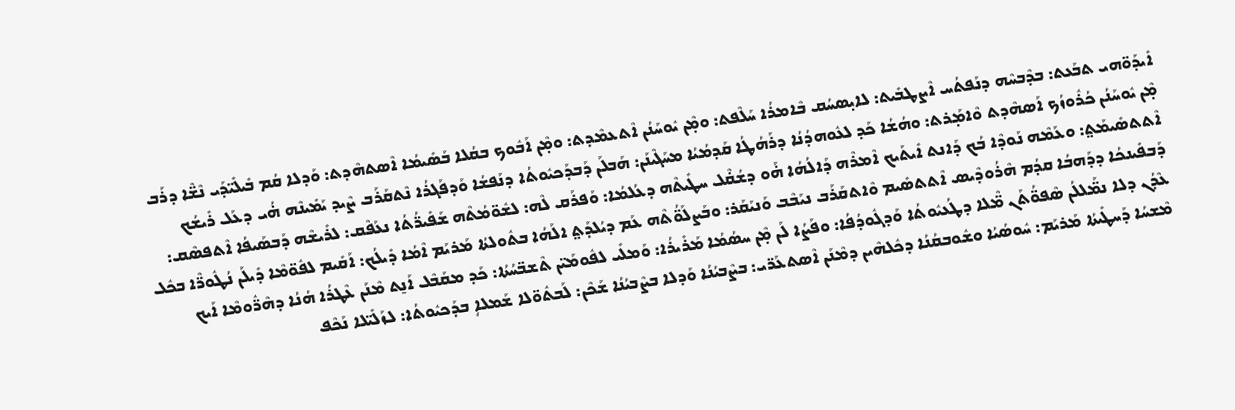ܐܺܝܕܰܘ̈ܗܝ ܬܒܰܥܬ: ܒܕܶܒܚܶܗ ܕܢܰܦܬܳܚ ܐܶܨܛܒܺܝܬ: ܠܐܝ̣ܣܚܳܩ ܒܶܐܡܪܳܐ ܚܰܠܶܦܬ: ܘܡ̣ܶܢ ܝܽܘܚܰܢܳܢ ܐܶܬܥܡܶܕܬ: ܘܡ̣ܶܢ ܐܰܒܽܘܟ ܒܩܳܠܐ ܒܰܣܺܝܡܳܐ ܐܶܣܬܗܶܕܬ: ܘܰܕܠܐ ܩܳܡ ܒܺܝܠܺܝ̈ܕܰܝ ܢܶܫ̈ܶܐ ܕܪܰܒ ܡ̣ܶܢ ܝܽܘܚܰܢܳܢ ܟܳܪܽܘܙܳܟ ܐܰܣܗܶܕܬ ܘܶܐܡ̣ܰܪܬ: ܘܗܳܫܳܐ ܟܰܕ ܠܥܽܘܗܕܳܢܳܐ ܕܪܰܗܳܛܳܐ ܩܰܕܡܳܝܳܐ ܡܚܰܓܶܝܢܰܢ: ܗܰܒܠܰܢ ܕܰܒܕܰܟܝܽܘܬܳܐ ܕܢܰܦܫܳܐ ܘܰܕܦܰܓܪܳܐ ܢܶܬܩܰܪܰܒ ܨܶܝܕ ܝܰܡܺܝܢܶܗ ܗ̇ܳܝ ܕܥܰܠ ܪܺܝܫܳܟ ܐܶܬܬܣܺܝܡܰܬ݀: ܘܥܰܡܶܗ ܢܰܘܕܶܐ ܒܳܟ ܕܰܐܢܬ ܐܺܝܬܰܝܟ ܐܶܡܪܶܗ ܕܰܐܠܳܗܳܐ ܗ̇ܰܘ ܕܫܳܩ̇ܶܠ ܚܛܺܝܬܶܗ ܕܥܳܠܡܳܐ: ܘܰܦܪܰܩ ܠܶܗ: ܠܫܽܘ̈ܡܳܬܶܗ ܫܰܦܺܝܪ̈ܳܬܳܐ ܢܥܰܦܶܩ: ܠܪܺܝܫܶܗ ܕܰܒܣܰܝܦܳܐ ܐܶܬܦܣܶܩ: ܕܰܒܦܺܝܢܟܳܐ ܕܕܰܗܒܳܐ ܩܕܳܡ ܗܶܪܳܘܕܶܝܣ ܐܶܬܬܣܺܝܡ ܘܶܐܬܩܰܪܰܒ ܢܝܰܒܶܒ ܘܰܢܝܰܩܰܪ: ܘܒܰܨܠܰܘ̈ܳܬܶܗ ܥܰܡ ܕܝܳܠܕܰܬ݀ ܐܠܰܗܳܐ ܒܬܽܘܠܬܳܐ ܡܰܪܝܰܡ ܐܶܡܳܐ ܕܺܝܠܳܟ: ܐܰܩܺܝܡ ܠܦܽܘ̈ܡܶܐ ܕܺܝܠܰܢ ܢܳܛܽܘܪ̈ܶܐ ܒܟܽܠ ܥܶܕܳܢ ܕܠܐ ܢܡ̈ܰܠܠܳܢ ܣܶܦܘ̈ܳܬܰܢ ܡ̈ܶܠܐ ܕܛܳܥܝܽܘܬܳܐ ܘܰܕܓܽܘܕܳܦܳܐ: ܘܦܰܨܳܐ ܠܰܢ ܡ̣ܶܢ ܚܣܳܡܳܐ ܡܰܪܺܝܪܳܐ: ܘܰܡܠܺܝ ܠܦܽܘܡܰܝ̈ܢ ܬܶܫܒ̈ܚܳܬܳܐ: ܟܰܕ ܡܩܰܒܶܠ ܐܰܢ̱ܬ ܡܶܢܰܢ ܥܶܛܪܳܐ ܗܳܢܳܐ ܕܗܶܪ̈ܽܘܡܶܐ ܐܰܝܟ ܡܶܫܚܳܐ ܕܰܚܛܺܝܬܳܐ ܡܰܪܝܰܡ: ܚܽܘܣܳܝܳܐ ܘܫܽܘܒܩܳܢܳܐ ܕܟܽܠܗܶܝܢ ܕܡܶܢܰܢ ܐܶܣܬܥܰܪ̈ܝ: ܒܨܶܒܝܳܢܳܐ ܘܰܕܠܐ ܒܨܶܒܝܳܢܳܐ ܫܰܟܶܢ: ܠܰܒܬܽܘ̈ܠܐ ܫܰܡܠܐܴ ܒܕܰܟܝܽܘܬܳܐ: ܠܙܰܠܺܝ̈ܠܐ ܢܰܟܶܦ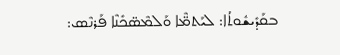ܒܩܰܕܺܝܫܽܘܬܳܐ: ܠܝܰܬܡ̈ܶܐ ܘܰܠܡܶܣ̈ܟܺܢܶܐ ܦܰܪܢܶܣ: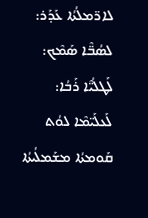ܠܐܪ̈ܡܠܳܬܳܐ ܥܰܕܰܪ: ܠܣܳܒ̈ܶܐ ܣܰܡܶܟ: ܠܰܛܠܳܝ̈ܶܐ ܪܰܒܳܐ: ܠܰܥܠܰܝ̈ܡܶܐ ܠܘܳܬ ܩܰܘܡܬܳܐ ܡܫܰܡܠܳܝܬܳܐ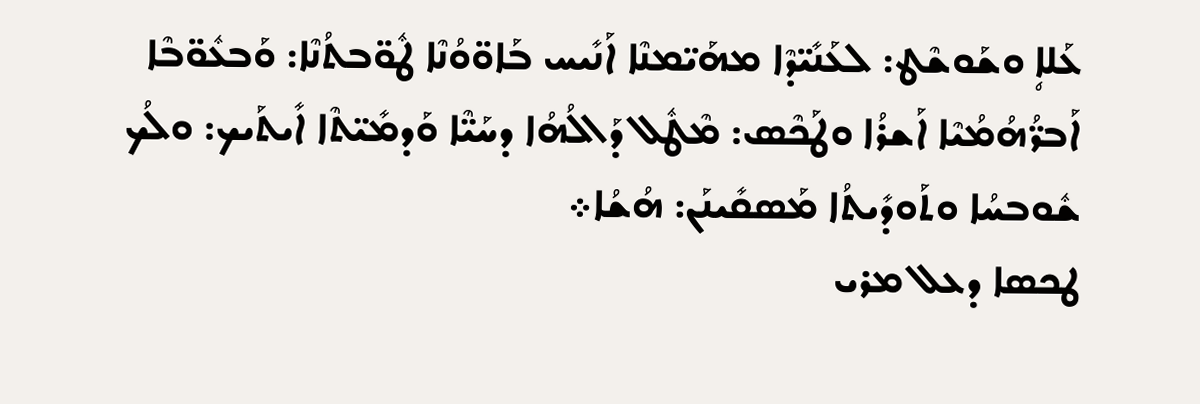ܥܰܠܐܴ ܘܫܰܘܫܶܛ: ܠܥܰܢܺܝ̈ܕܶܐ ܡܗܰܝ̈ܡܢܶܐ ܐܰܢܺܝܚ ܒܰܐܘ̈ܘܳܢܶܐ ܛܽܘ̈ܒܬܳܢܶܐ: ܘܰܒܥܽܘ̈ܒܶܐ ܐܰܒܪ̈ܳܗܳܡܳܝܶܐ ܐܰܫܪܳܐ ܘܛܰܟܶܣ: ܡܶܛܽܠ ܕܰܐܠܳܗܳܐ ܕܚܰܝ̈ܶܐ ܘܰܕܡܺܝ̈ܬܶܐ ܐܺܝܬܰܝܟ: ܘܠܳܟ ܫܽܘܒܚܳܐ ܘܬܰܘܕܺܝܬܳܐ ܡܰܣܩܺܝܢܰܢ: ܗܳܫܳܐ܀
ܛܟܣܐ ܕܥܠ ܡܪܝ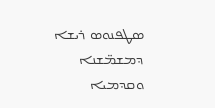ܣܛܦܢܘܣ ܪܝܫܐ ܕܡܫܡ̈ܫܢܐ ܘܩܕܡܝܐ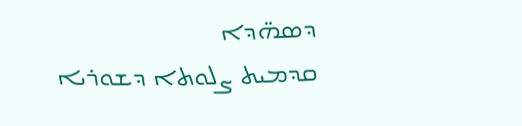ܕܣܗ̈ܕܐ
ܩܕܡܝܬ ܨܠܘܬܐ ܕܫܘܪܝܐ